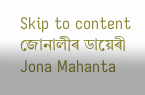Skip to content
জোনালীৰ ডায়েৰী
Jona Mahanta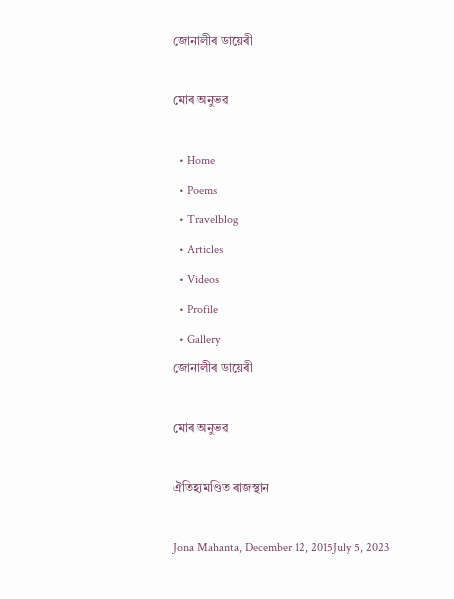জোনালীৰ ডায়েৰী

মোৰ অনুভৱ

  • Home
  • Poems
  • Travelblog
  • Articles
  • Videos
  • Profile
  • Gallery
জোনালীৰ ডায়েৰী

মোৰ অনুভৱ

ঐতিহ্যমণ্ডিত ৰাজস্থান

Jona Mahanta, December 12, 2015July 5, 2023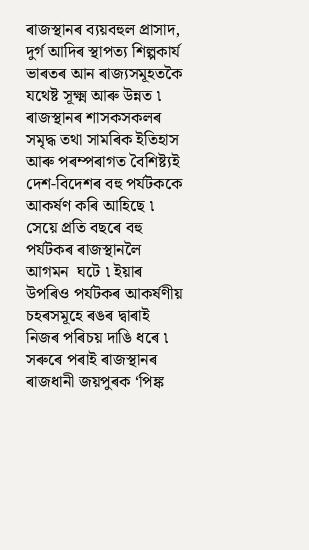ৰাজস্থানৰ ব্যয়বহুল প্ৰাসাদ, দুৰ্গ আদিৰ স্থাপত্য শিল্পকাৰ্য ভাৰতৰ আন ৰাজ্যসমূহতকৈ যথেষ্ট সূক্ষ্ম আৰু উন্নত ৷ ৰাজস্থানৰ শাসকসকলৰ সমৃদ্ধ তথা সামৰিক ইতিহাস আৰু পৰম্পৰাগত বৈশিষ্ট্যই দেশ-বিদেশৰ বহু পৰ্যটককে আকৰ্ষণ কৰি আহিছে ৷ সেয়ে প্ৰতি বছৰে বহু পৰ্যটকৰ ৰাজস্থানলৈ  আগমন  ঘটে ৷ ইয়াৰ উপৰিও পৰ্যটকৰ আকৰ্ষণীয় চহৰসমূহে ৰঙৰ দ্বাৰাই নিজৰ পৰিচয় দাঙি ধৰে ৷ সৰুৰে পৰাই ৰাজস্থানৰ ৰাজধানী জয়পুৰক ‘পিঙ্ক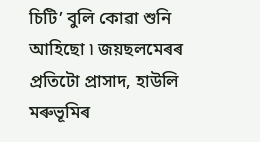চিটি’ বুলি কোৱা শুনি আহিছো ৷ জয়ছলমেৰৰ প্ৰতিটো প্ৰাসাদ, হাউলি মৰুভূমিৰ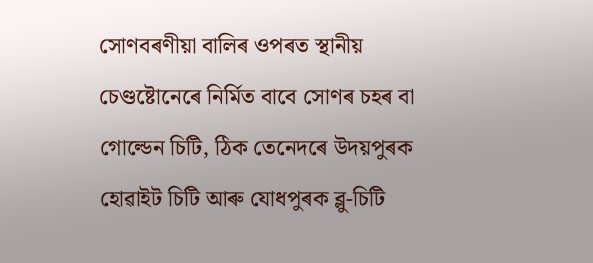সোণবৰণীয়া বালিৰ ওপৰত স্থানীয় চেণ্ডষ্টোনেৰে নিৰ্মিত বাবে সোণৰ চহৰ বা গোল্ডেন চিটি, ঠিক তেনেদৰে উদয়পুৰক হোৱাইট চিটি আৰু যোধপুৰক ব্লু-চিটি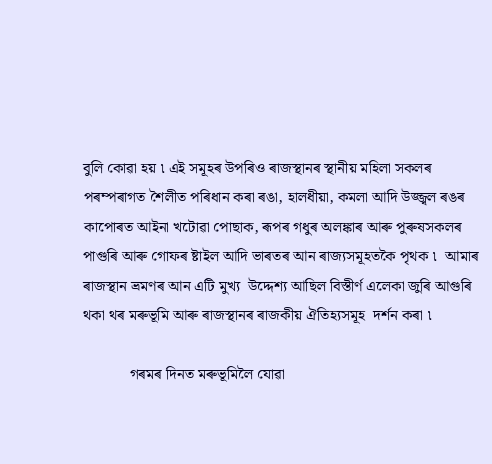বুলি কোৱা হয় ৷ এই সমূহৰ উপৰিও ৰাজস্থানৰ স্থানীয় মহিলা সকলৰ পৰম্পৰাগত শৈলীত পৰিধান কৰা ৰঙা, হালধীয়া, কমলা আদি উজ্জ্বল ৰঙৰ কাপোৰত আইনা খটোৱা পোছাক, ৰূপৰ গধুৰ অলঙ্কাৰ আৰু পুৰুষসকলৰ পাগুৰি আৰু গোফৰ ষ্টাইল আদি ভাৰতৰ আন ৰাজ্যসমূহতকৈ পৃথক ৷  আমাৰ ৰাজস্থান ভ্ৰমণৰ আন এটি মুখ্য  উদ্দেশ্য আছিল বিস্তীৰ্ণ এলেকা জুৰি আগুৰি থকা থৰ মৰুভূমি আৰু ৰাজস্থানৰ ৰাজকীয় ঐতিহ্যসমূহ  দৰ্শন কৰা ৷

            গৰমৰ দিনত মৰুভূমিলৈ যোৱা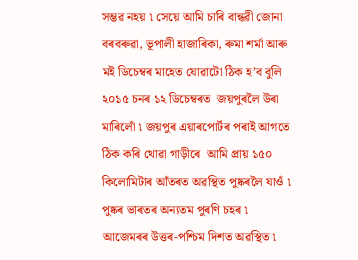সম্ভৱ নহয় ৷ সেয়ে আমি চাৰি বান্ধৱী জোনা বৰবৰুৱা, ভূপালী হাজাৰিকা, ৰুমা শৰ্মা আৰু মই ডিচেম্বৰ মাহেত যোৱাটো ঠিক হ’ব বুলি ২০১৫ চনৰ ১২ ডিচেম্বৰত  জয়পুৰলৈ উৰা মাৰিলোঁ ৷ জয়পুৰ এয়াৰপোৰ্টৰ পৰাই আগতে ঠিক কৰি থোৱা গাড়ীৰে  আমি প্ৰায় ১৫০ কিলোমিটাৰ আঁতৰত অৱস্থিত পুষ্কৰলৈ যাওঁ ৷ পুষ্কৰ ভাৰতৰ অন্যতম পুৰণি চহৰ ৷ আজেমৰৰ উত্তৰ-পশ্চিম দিশত অৱস্থিত ৷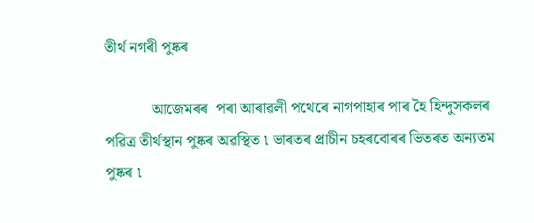তীৰ্থ নগৰী পুষ্কৰ

            আজেমৰৰ  পৰা আৰাৱলী পথেৰে নাগপাহাৰ পাৰ হৈ হিন্দুসকলৰ পৱিত্ৰ তীৰ্থস্থান পুষ্কৰ অৱস্থিত ৷ ভাৰতৰ প্ৰাচীন চহৰবোৰৰ ভিতৰত অন্যতম পুষ্কৰ ৷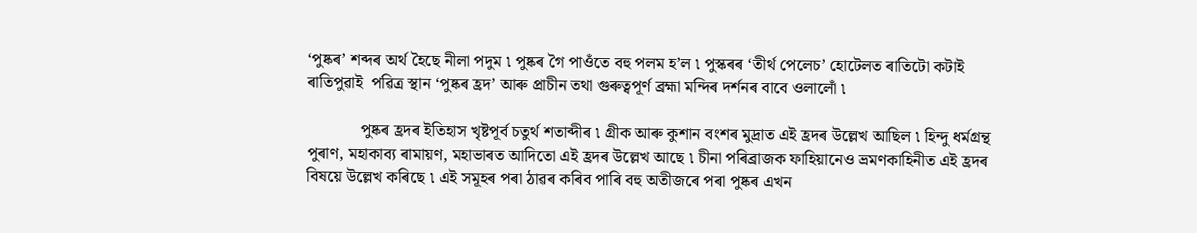‘পুষ্কৰ’ শব্দৰ অৰ্থ হৈছে নীলা পদুম ৷ পুষ্কৰ গৈ পাওঁতে বহু পলম হ’ল ৷ পুস্কৰৰ ‘তীৰ্থ পেলেচ’ হোটেলত ৰাতিটো কটাই ৰাতিপুৱাই  পৱিত্ৰ স্থান ‘পুষ্কৰ হ্ৰদ’ আৰু প্ৰাচীন তথা গুৰুত্বপূৰ্ণ ব্ৰহ্মা মন্দিৰ দৰ্শনৰ বাবে ওলালোঁ ৷

             পুষ্কৰ হ্ৰদৰ ইতিহাস খৃষ্টপূৰ্ব চতুৰ্থ শতাব্দীৰ ৷ গ্ৰীক আৰু কুশান বংশৰ মুদ্ৰাত এই হ্ৰদৰ উল্লেখ আছিল ৷ হিন্দু ধৰ্মগ্ৰন্থ পুৰাণ, মহাকাব্য ৰামায়ণ, মহাভাৰত আদিতো এই হ্ৰদৰ উল্লেখ আছে ৷ চীনা পৰিব্ৰাজক ফাহিয়ানেও ভ্ৰমণকাহিনীত এই হ্ৰদৰ বিষয়ে উল্লেখ কৰিছে ৷ এই সমূহৰ পৰা ঠাৱৰ কৰিব পাৰি বহু অতীজৰে পৰা পুষ্কৰ এখন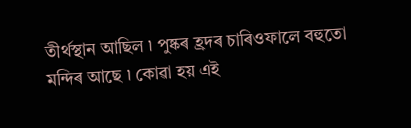তীৰ্থস্থান আছিল ৷ পুষ্কৰ হ্ৰদৰ চাৰিওফালে বহুতো মন্দিৰ আছে ৷ কোৱা হয় এই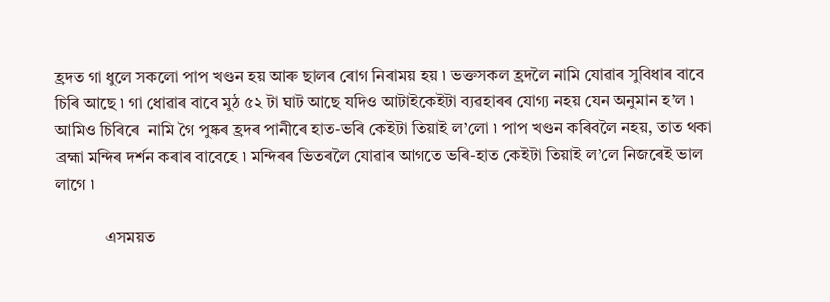হ্ৰদত গা ধুলে সকলো পাপ খণ্ডন হয় আৰু ছালৰ ৰোগ নিৰাময় হয় ৷ ভক্তসকল হ্ৰদলৈ নামি যোৱাৰ সুবিধাৰ বাবে চিৰি আছে ৷ গা ধোৱাৰ বাবে মুঠ ৫২ টা ঘাট আছে যদিও আটাইকেইটা ব্যৱহাৰৰ যোগ্য নহয় যেন অনুমান হ’ল ৷ আমিও চিৰিৰে  নামি গৈ পুষ্কৰ হ্ৰদৰ পানীৰে হাত-ভৰি কেইটা তিয়াই ল’লো ৷ পাপ খণ্ডন কৰিবলৈ নহয়, তাত থকা ব্ৰহ্মা মন্দিৰ দৰ্শন কৰাৰ বাবেহে ৷ মন্দিৰৰ ভিতৰলৈ যোৱাৰ আগতে ভৰি-হাত কেইটা তিয়াই ল’লে নিজৰেই ভাল লাগে ৷

            এসময়ত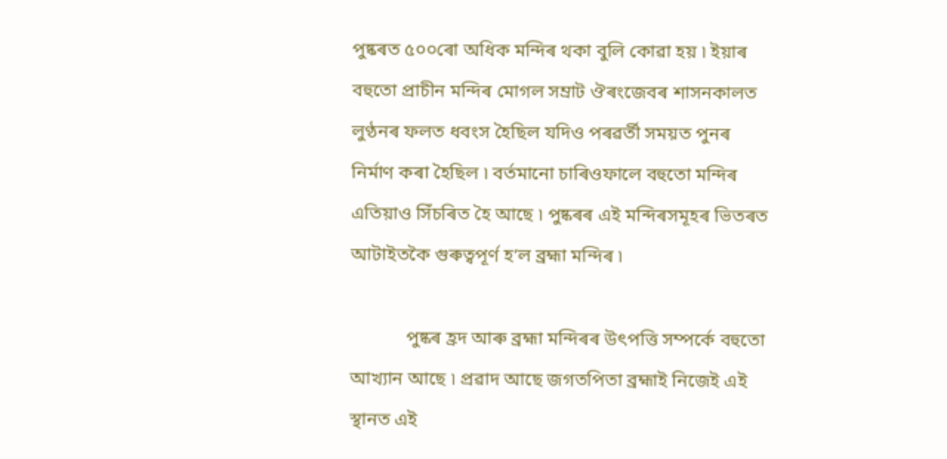পুষ্কৰত ৫০০ৰো অধিক মন্দিৰ থকা বুলি কোৱা হয় ৷ ইয়াৰ বহুতো প্ৰাচীন মন্দিৰ মোগল সম্ৰাট ঔৰংজেবৰ শাসনকালত লুণ্ঠনৰ ফলত ধবংস হৈছিল যদিও পৰৱৰ্তী সময়ত পুনৰ নিৰ্মাণ কৰা হৈছিল ৷ বৰ্তমানো চাৰিওফালে বহুতো মন্দিৰ এতিয়াও সিঁচৰিত হৈ আছে ৷ পুষ্কৰৰ এই মন্দিৰসমূহৰ ভিতৰত আটাইতকৈ গুৰুত্বপূৰ্ণ হ’ল ব্ৰহ্মা মন্দিৰ ৷

            পুষ্কৰ হ্ৰদ আৰু ব্ৰহ্মা মন্দিৰৰ উৎপত্তি সম্পৰ্কে বহুতো আখ্যান আছে ৷ প্ৰৱাদ আছে জগতপিতা ব্ৰহ্মাই নিজেই এই স্থানত এই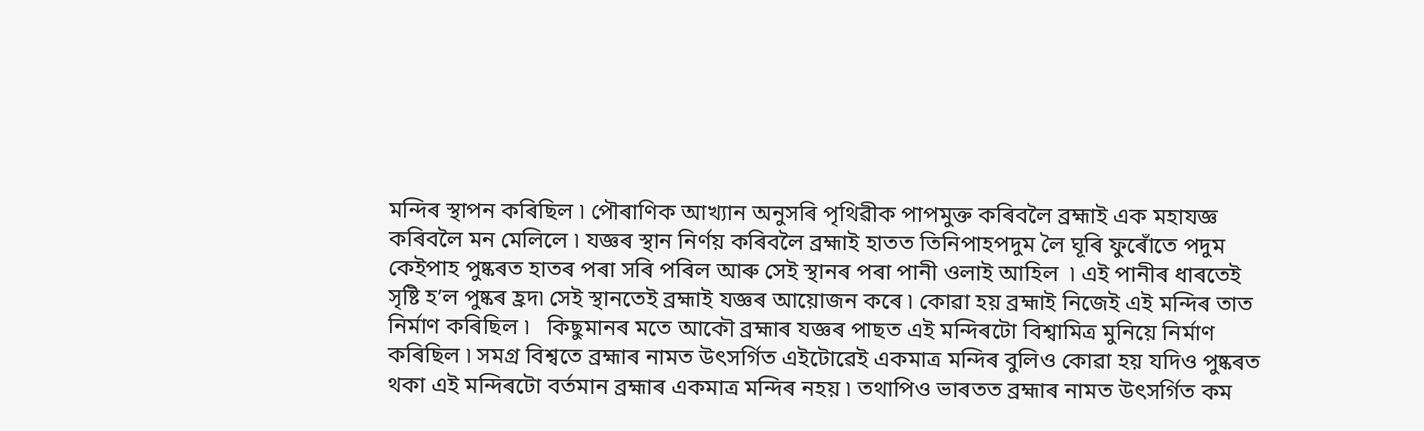মন্দিৰ স্থাপন কৰিছিল ৷ পৌৰাণিক আখ্যান অনুসৰি পৃথিৱীক পাপমুক্ত কৰিবলৈ ব্ৰহ্মাই এক মহাযজ্ঞ কৰিবলৈ মন মেলিলে ৷ যজ্ঞৰ স্থান নিৰ্ণয় কৰিবলৈ ব্ৰহ্মাই হাতত তিনিপাহপদুম লৈ ঘূৰি ফুৰোঁতে পদুম কেইপাহ পুষ্কৰত হাতৰ পৰা সৰি পৰিল আৰু সেই স্থানৰ পৰা পানী ওলাই আহিল  ৷ এই পানীৰ ধাৰতেই সৃষ্টি হ’ল পুষ্কৰ হ্ৰদ৷ সেই স্থানতেই ব্ৰহ্মাই যজ্ঞৰ আয়োজন কৰে ৷ কোৱা হয় ব্ৰহ্মাই নিজেই এই মন্দিৰ তাত নিৰ্মাণ কৰিছিল ৷   কিছুমানৰ মতে আকৌ ব্ৰহ্মাৰ যজ্ঞৰ পাছত এই মন্দিৰটো বিশ্বামিত্ৰ মুনিয়ে নিৰ্মাণ কৰিছিল ৷ সমগ্ৰ বিশ্বতে ব্ৰহ্মাৰ নামত উৎসৰ্গিত এইটোৱেই একমাত্ৰ মন্দিৰ বুলিও কোৱা হয় যদিও পুষ্কৰত থকা এই মন্দিৰটো বৰ্তমান ব্ৰহ্মাৰ একমাত্ৰ মন্দিৰ নহয় ৷ তথাপিও ভাৰতত ব্ৰহ্মাৰ নামত উৎসৰ্গিত কম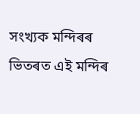সংখ্যক মন্দিৰৰ ভিতৰত এই মন্দিৰ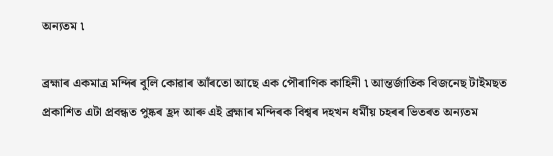অন্যতম ৷

ব্ৰহ্মাৰ একমাত্ৰ মন্দিৰ বুলি কোৱাৰ আঁৰতো আছে এক পৌৰাণিক কাহিনী ৷ আন্তৰ্জাতিক বিজনেছ টাইমছত প্ৰকাশিত এটা প্ৰবন্ধত পুষ্কৰ হ্ৰদ আৰু এই ব্ৰহ্মাৰ মন্দিৰক বিশ্বৰ দহখন ধৰ্মীয় চহৰৰ ভিতৰত অন্যতম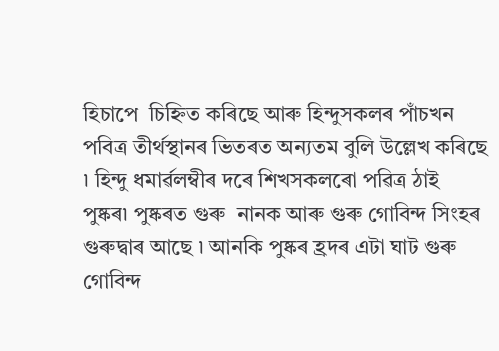হিচাপে  চিহ্নিত কৰিছে আৰু হিন্দুসকলৰ পাঁচখন পবিত্ৰ তীৰ্থস্থানৰ ভিতৰত অন্যতম বুলি উল্লেখ কৰিছে ৷ হিন্দু ধমাৰ্ৱলম্বীৰ দৰে শিখসকলৰো পৱিত্ৰ ঠাই পুষ্কৰ৷ পুষ্কৰত গুৰু  নানক আৰু গুৰু গোবিন্দ সিংহৰ গুৰুদ্বাৰ আছে ৷ আনকি পুষ্কৰ হ্ৰদৰ এটা ঘাট গুৰু গোবিন্দ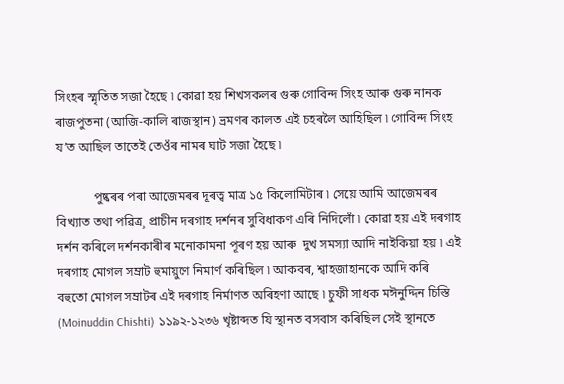সিংহৰ স্মৃতিত সজা হৈছে ৷ কোৱা হয় শিখসকলৰ গুৰু গোবিন্দ সিংহ আৰু গুৰু নানক ৰাজপুতনা (আজি-কালি ৰাজস্থান) ভ্ৰমণৰ কালত এই চহৰলৈ আহিছিল ৷ গোবিন্দ সিংহ য’ত আছিল তাতেই তেওঁৰ নামৰ ঘাট সজা হৈছে ৷

            পুষ্কৰৰ পৰা আজেমৰৰ দূৰত্ব মাত্ৰ ১৫ কিলোমিটাৰ ৷ সেয়ে আমি আজেমৰৰ বিখ্যাত তথা পৱিত্ৰ¸ প্ৰাচীন দৰগাহ দৰ্শনৰ সুবিধাকণ এৰি নিদিলোঁ ৷ কোৱা হয় এই দৰগাহ দৰ্শন কৰিলে দৰ্শনকাৰীৰ মনোকামনা পূৰণ হয় আৰু  দুখ সমস্যা আদি নাইকিয়া হয় ৷ এই দৰগাহ মোগল সম্ৰাট হুমায়ুণে নিমাৰ্ণ কৰিছিল ৷ আকবৰ, শ্বাহজাহানকে আদি কৰি বহুতো মোগল সম্ৰাটৰ এই দৰগাহ নিৰ্মাণত অৰিহণা আছে ৷ চুফী সাধক মঈনুদ্দিন চিস্তি (Moinuddin Chishti) ১১৯২-১২৩৬ খৃষ্টাব্দত যি স্থানত বসবাস কৰিছিল সেই স্থানতে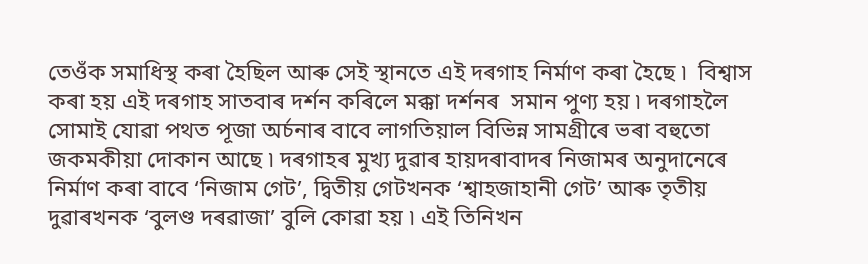তেওঁক সমাধিস্থ কৰা হৈছিল আৰু সেই স্থানতে এই দৰগাহ নিৰ্মাণ কৰা হৈছে ৷  বিশ্বাস কৰা হয় এই দৰগাহ সাতবাৰ দৰ্শন কৰিলে মক্কা দৰ্শনৰ  সমান পুণ্য হয় ৷ দৰগাহলৈ সোমাই যোৱা পথত পূজা অৰ্চনাৰ বাবে লাগতিয়াল বিভিন্ন সামগ্ৰীৰে ভৰা বহুতো জকমকীয়া দোকান আছে ৷ দৰগাহৰ মুখ্য দুৱাৰ হায়দৰাবাদৰ নিজামৰ অনুদানেৰে নিৰ্মাণ কৰা বাবে ‘নিজাম গেট’, দ্বিতীয় গেটখনক ‘শ্বাহজাহানী গেট’ আৰু তৃতীয় দুৱাৰখনক ‘বুলণ্ড দৰৱাজা’ বুলি কোৱা হয় ৷ এই তিনিখন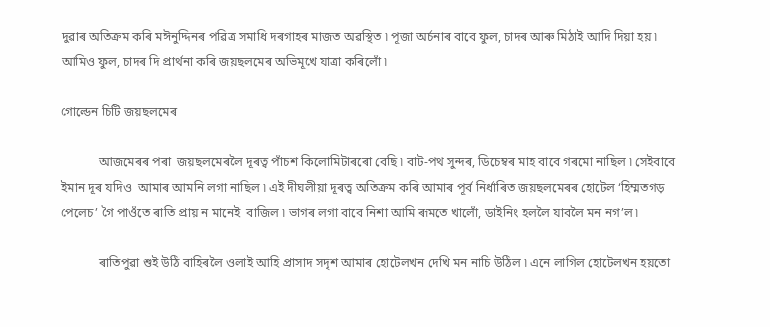দুৱাৰ অতিক্ৰম কৰি মঈনুদ্দিনৰ পৱিত্ৰ সমাধি দৰগাহৰ মাজত অৱস্থিত ৷ পূজা অৰ্চনাৰ বাবে ফুল, চাদৰ আৰু মিঠাই আদি দিয়া হয় ৷ আমিও ফুল, চাদৰ দি প্ৰাৰ্থনা কৰি জয়ছলমেৰ অভিমূখে যাত্ৰা কৰিলোঁ ৷

গোল্ডেন চিটি জয়ছলমেৰ

            আজমেৰৰ পৰা  জয়ছলমেৰলৈ দূৰত্ব পাঁচশ কিলোমিটাৰৰো বেছি ৷ বাট-পথ সুন্দৰ, ডিচেম্বৰ মাহ বাবে গৰমো নাছিল ৷ সেইবাবে ইমান দূৰ যদিও  আমাৰ আমনি লগা নাছিল ৷ এই দীঘলীয়া দূৰত্ব অতিক্ৰম কৰি আমাৰ পূৰ্ব নিৰ্ধাৰিত জয়ছলমেৰৰ হোটেল ‘হিম্মতগড় পেলেচ’ গৈ পাওঁতে ৰাতি প্ৰায় ন মানেই  বাজিল ৷ ভাগৰ লগা বাবে নিশা আমি ৰূমতে খালোঁ, ডাইনিং হললৈ যাবলৈ মন নগ’ল ৷

            ৰাতিপুৱা শুই উঠি বাহিৰলৈ ওলাই আহি প্ৰাসাদ সদৃশ আমাৰ হোটেলখন দেখি মন নাচি উঠিল ৷ এনে লাগিল হোটেলখন হয়তো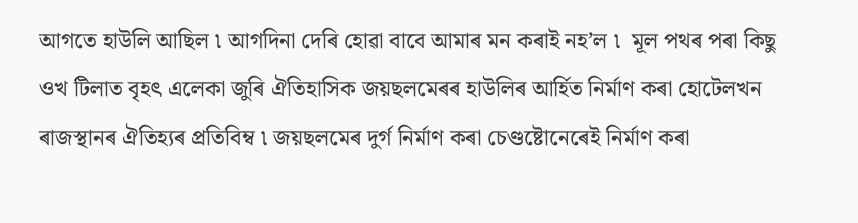আগতে হাউলি আছিল ৷ আগদিনা দেৰি হোৱা বাবে আমাৰ মন কৰাই নহ’ল ৷  মূল পথৰ পৰা কিছু ওখ টিলাত বৃহৎ এলেকা জুৰি ঐতিহাসিক জয়ছলমেৰৰ হাউলিৰ আৰ্হিত নিৰ্মাণ কৰা হোটেলখন ৰাজস্থানৰ ঐতিহ্যৰ প্ৰতিবিম্ব ৷ জয়ছলমেৰ দুৰ্গ নিৰ্মাণ কৰা চেণ্ডষ্টোনেৰেই নিৰ্মাণ কৰা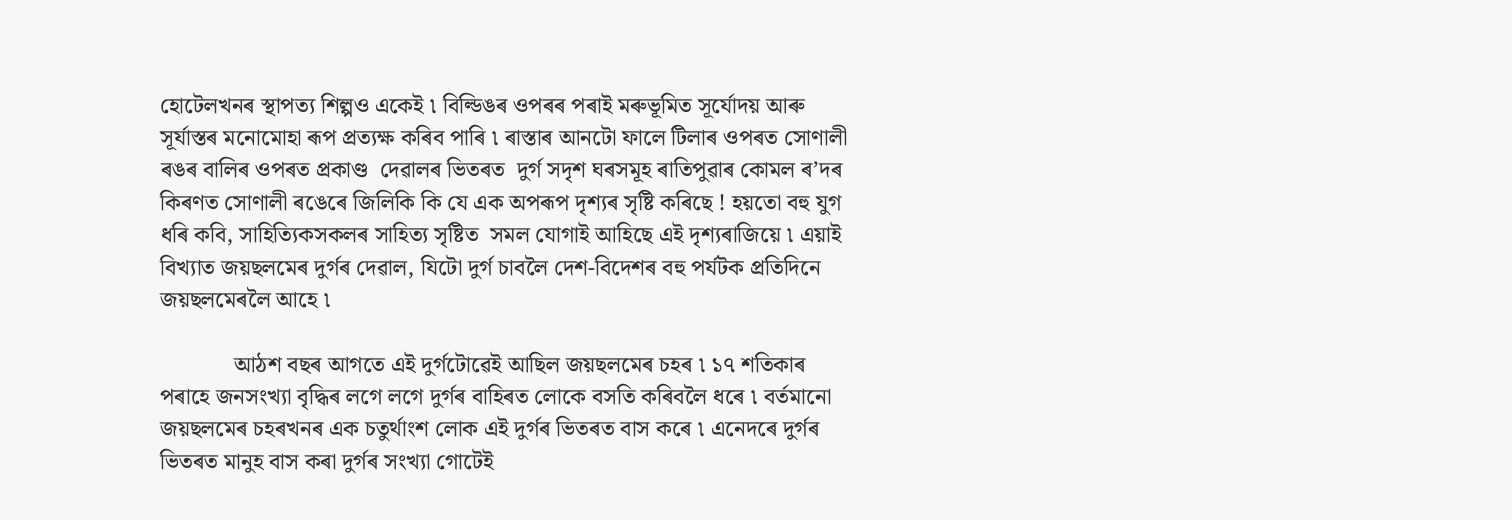হোটেলখনৰ স্থাপত্য শিল্পও একেই ৷ বিল্ডিঙৰ ওপৰৰ পৰাই মৰুভূমিত সূৰ্যোদয় আৰু সূৰ্যাস্তৰ মনোমোহা ৰূপ প্ৰত্যক্ষ কৰিব পাৰি ৷ ৰাস্তাৰ আনটো ফালে টিলাৰ ওপৰত সোণালী ৰঙৰ বালিৰ ওপৰত প্ৰকাণ্ড  দেৱালৰ ভিতৰত  দুৰ্গ সদৃশ ঘৰসমূহ ৰাতিপুৱাৰ কোমল ৰ’দৰ কিৰণত সোণালী ৰঙেৰে জিলিকি কি যে এক অপৰূপ দৃশ্যৰ সৃষ্টি কৰিছে ! হয়তো বহু যুগ ধৰি কবি, সাহিত্যিকসকলৰ সাহিত্য সৃষ্টিত  সমল যোগাই আহিছে এই দৃশ্যৰাজিয়ে ৷ এয়াই বিখ্যাত জয়ছলমেৰ দুৰ্গৰ দেৱাল, যিটো দুৰ্গ চাবলৈ দেশ-বিদেশৰ বহু পৰ্যটক প্ৰতিদিনে জয়ছলমেৰলৈ আহে ৷

             আঠশ বছৰ আগতে এই দুৰ্গটোৱেই আছিল জয়ছলমেৰ চহৰ ৷ ১৭ শতিকাৰ পৰাহে জনসংখ্যা বৃদ্ধিৰ লগে লগে দুৰ্গৰ বাহিৰত লোকে বসতি কৰিবলৈ ধৰে ৷ বৰ্তমানো  জয়ছলমেৰ চহৰখনৰ এক চতুৰ্থাংশ লোক এই দুৰ্গৰ ভিতৰত বাস কৰে ৷ এনেদৰে দুৰ্গৰ ভিতৰত মানুহ বাস কৰা দুৰ্গৰ সংখ্যা গোটেই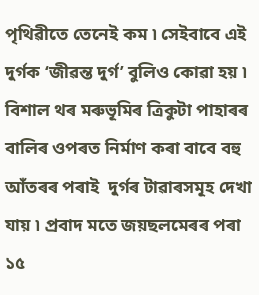পৃথিৱীতে তেনেই কম ৷ সেইবাবে এই দুৰ্গক ‘জীৱন্ত দুৰ্গ’ বুলিও কোৱা হয় ৷ বিশাল থৰ মৰুভূমিৰ ত্ৰিকুটা পাহাৰৰ বালিৰ ওপৰত নিৰ্মাণ কৰা বাবে বহু আঁতৰৰ পৰাই  দুৰ্গৰ টাৱাৰসমূহ দেখা যায় ৷ প্ৰবাদ মতে জয়ছলমেৰৰ পৰা ১৫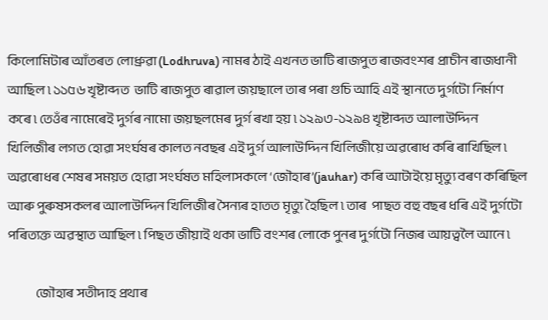কিলোমিটাৰ আঁতৰত লোধ্ৰুৱা (Lodhruva) নামৰ ঠাই এখনত ভাটি ৰাজপুত ৰাজবংশৰ প্ৰাচীন ৰাজধানী আছিল ৷ ১১৫৬ খৃষ্টাব্দত  ভাটি ৰাজপুত ৰাৱাল জয়ছালে তাৰ পৰা গুচি আহি এই স্থানতে দুৰ্গটো নিৰ্মাণ কৰে ৷ তেওঁৰ নামেৰেই দুৰ্গৰ নামো জয়ছলমেৰ দুৰ্গ ৰখা হয় ৷ ১২৯৩-১২৯৪ খৃষ্টাব্দত আলাউদ্দিন খিলিজীৰ লগত হোৱা সংৰ্ঘষৰ কালত নবছৰ এই দুৰ্গ আলাউদ্দিন খিলিজীয়ে অৱৰোধ কৰি ৰাখিছিল ৷ অৱৰোধৰ শেষৰ সময়ত হোৱা সংৰ্ঘষত মহিলাসকলে ‘জৌহাৰ’(jauhar) কৰি আটাইয়ে মৃত্যু বৰণ কৰিছিল আৰু পুৰুষসকলৰ আলাউদ্দিন খিলিজীৰ সৈন্যৰ হাতত মৃত্যু হৈছিল ৷ তাৰ  পাছত বহু বছৰ ধৰি এই দুৰ্গটো পৰিত্যক্ত অৱস্থাত আছিল ৷ পিছত জীয়াই থকা ভাটি বংশৰ লোকে পুনৰ দুৰ্গটো নিজৰ আয়ত্বলৈ আনে ৷

            জৌহাৰ সতীদাহ প্ৰথাৰ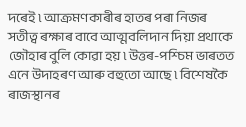দৰেই ৷ আক্ৰমণকাৰীৰ হাতৰ পৰা নিজৰ সতীত্ব ৰক্ষাৰ বাবে আত্মবলিদান দিয়া প্ৰথাকে জৌহাৰ বুলি কোৱা হয় ৷ উত্তৰ-পশ্চিম ভাৰতত এনে উদাহৰণ আৰু বহুতো আছে ৷ বিশেষকৈ ৰাজস্থানৰ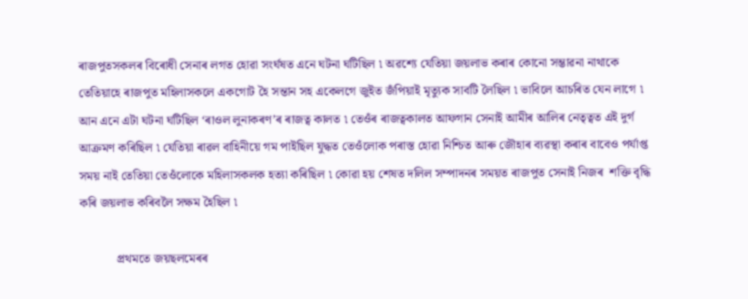ৰাজপুতসকলৰ বিৰোধী সেনাৰ লগত হোৱা সংৰ্ঘষত এনে ঘটনা ঘটিছিল ৷ অৱশ্যে যেতিয়া জয়লাভ কৰাৰ কোনো সম্ভাৱনা নাথাকে তেতিয়াহে ৰাজপুত মহিলাসকলে একগোট হৈ সন্তান সহ একেলগে জুইত জঁপিয়াই মৃত্যুক সাবটি লৈছিল ৷ ভাবিলে আচৰিত যেন লাগে ৷ আন এনে এটা ঘটনা ঘটিছিল ‘ৰাওল লুনাকৰণ’ৰ ৰাজত্ব কালত ৷ তেওঁৰ ৰাজত্বকালত আফগান সেনাই আমীৰ আলিৰ নেতৃত্বত এই দুৰ্গ আক্ৰমণ কৰিছিল ৷ যেতিয়া ৰাৱল বাহিনীয়ে গম পাইছিল যুদ্ধত তেওঁলোক পৰাস্ত হোৱা নিশ্চিত আৰু জৌহাৰ ব্যৱস্থা কৰাৰ বাবেও পৰ্যাপ্ত সময় নাই তেতিয়া তেওঁলোকে মহিলাসকলক হত্যা কৰিছিল ৷ কোৱা হয় শেষত দলিল সম্পাদনৰ সময়ত ৰাজপুত সেনাই নিজৰ  শক্তি বৃদ্ধি কৰি জয়লাভ কৰিবলৈ সক্ষম হৈছিল ৷

            প্ৰথমতে জয়ছলমেৰৰ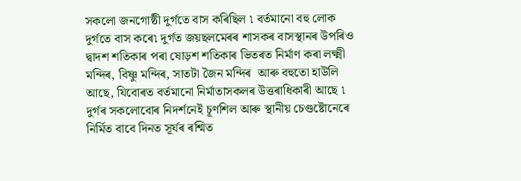সকলো জনগোষ্ঠী দুৰ্গতে বাস কৰিছিল ৷ বৰ্তমানো বহু লোক দুৰ্গতে বাস কৰে৷ দুৰ্গত জয়ছলমেৰৰ শাসকৰ বাসস্থানৰ উপৰিও দ্বাদশ শতিকাৰ পৰা ষোড়শ শতিকাৰ ভিতৰত নিৰ্মাণ কৰা লক্ষ্মী মন্দিৰ, বিষ্ণু মন্দিৰ, সাতটা জৈন মন্দিৰ  আৰু বহুতো হাউলি আছে, যিবোৰত বৰ্তমানো নিৰ্মাতাসকলৰ উত্তৰাধিকাৰী আছে ৷ দুৰ্গৰ সকলোবোৰ নিদৰ্শনেই চূণশিল আৰু স্থানীয় চেণ্ডষ্টোনেৰে নিৰ্মিত বাবে দিনত সূৰ্যৰ ৰশ্মিত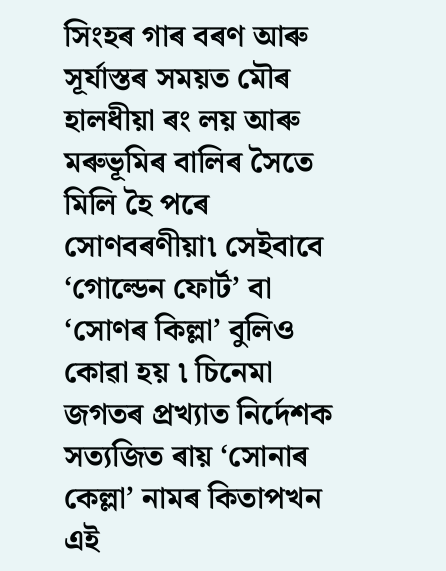সিংহৰ গাৰ বৰণ আৰু সূৰ্যাস্তৰ সময়ত মৌৰ হালধীয়া ৰং লয় আৰু মৰুভূমিৰ বালিৰ সৈতে মিলি হৈ পৰে সোণবৰণীয়া৷ সেইবাবে ‘গোল্ডেন ফোৰ্ট’ বা ‘সোণৰ কিল্লা’ বুলিও কোৱা হয় ৷ চিনেমা জগতৰ প্ৰখ্যাত নিৰ্দেশক সত্যজিত ৰায় ‘সোনাৰ কেল্লা’ নামৰ কিতাপখন এই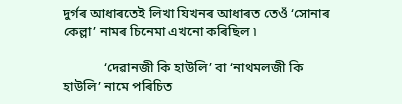দুৰ্গৰ আধাৰতেই লিখা যিখনৰ আধাৰত তেওঁ ‘সোনাৰ কেল্লা’ নামৰ চিনেমা এখনো কৰিছিল ৷

            ‘দেৱানজী কি হাউলি’ বা ‘নাথমলজী কি হাউলি’ নামে পৰিচিত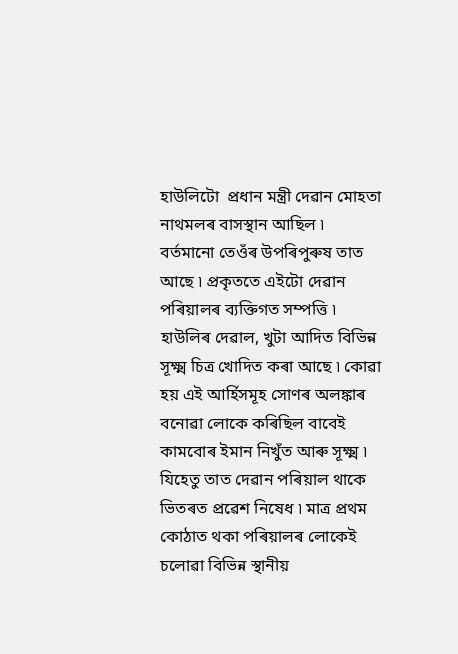হাউলিটো  প্ৰধান মন্ত্ৰী দেৱান মোহতা নাথমলৰ বাসস্থান আছিল ৷ বৰ্তমানো তেওঁৰ উপৰিপুৰুষ তাত আছে ৷ প্ৰকৃততে এইটো দেৱান পৰিয়ালৰ ব্যক্তিগত সম্পত্তি ৷  হাউলিৰ দেৱাল, খুটা আদিত বিভিন্ন  সূক্ষ্ম চিত্ৰ খোদিত কৰা আছে ৷ কোৱা হয় এই আৰ্হিসমূহ সোণৰ অলঙ্কাৰ বনোৱা লোকে কৰিছিল বাবেই কামবোৰ ইমান নিখুঁত আৰু সূক্ষ্ম ৷ যিহেতু তাত দেৱান পৰিয়াল থাকে ভিতৰত প্ৰৱেশ নিষেধ ৷ মাত্ৰ প্ৰথম কোঠাত থকা পৰিয়ালৰ লোকেই চলোৱা বিভিন্ন স্থানীয়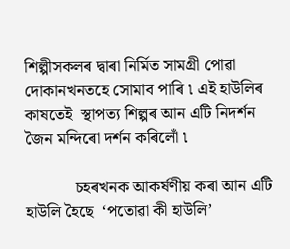শিল্পীসকলৰ দ্বাৰা নিৰ্মিত সামগ্ৰী পোৱা দোকানখনতহে সোমাব পাৰি ৷ এই হাউলিৰ কাষতেই  স্থাপত্য শিল্পৰ আন এটি নিদৰ্শন জৈন মন্দিৰো দৰ্শন কৰিলোঁ ৷

            চহৰখনক আকৰ্ষণীয় কৰা আন এটি হাউলি হৈছে  ‘পতোৱা কী হাউলি’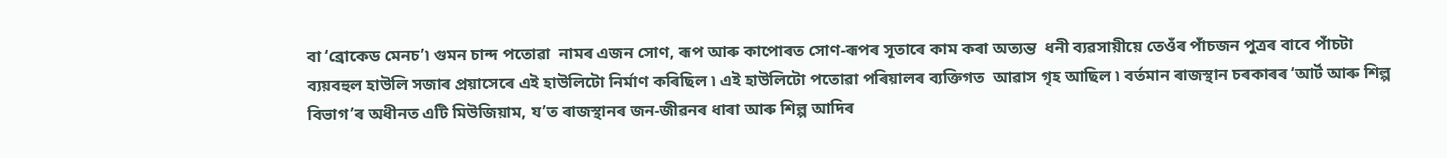বা ‘ব্ৰোকেড মেনচ’৷ গুমন চান্দ পতোৱা  নামৰ এজন সোণ, ৰূপ আৰু কাপোৰত সোণ-ৰূপৰ সূতাৰে কাম কৰা অত্যন্ত  ধনী ব্যৱসায়ীয়ে তেওঁৰ পাঁচজন পুত্ৰৰ বাবে পাঁচটা ব্যয়বহুল হাউলি সজাৰ প্ৰয়াসেৰে এই হাউলিটো নিৰ্মাণ কৰিছিল ৷ এই হাউলিটো পতোৱা পৰিয়ালৰ ব্যক্তিগত  আৱাস গৃহ আছিল ৷ বৰ্তমান ৰাজস্থান চৰকাৰৰ ‘আৰ্ট আৰু শিল্প বিভাগ’ৰ অধীনত এটি মিউজিয়াম, য’ত ৰাজস্থানৰ জন-জীৱনৰ ধাৰা আৰু শিল্প আদিৰ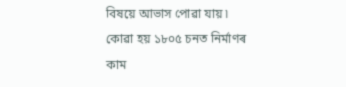বিষয়ে আভাস পোৱা যায় ৷ কোৱা হয় ১৮০৫ চনত নিৰ্মাণৰ কাম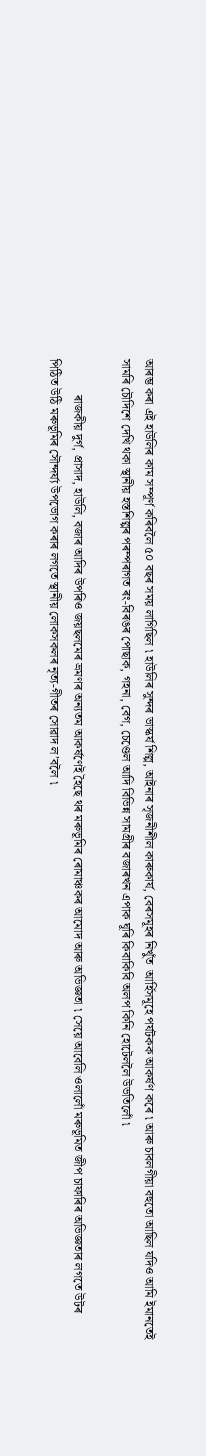আৰম্ভ কৰা এই হাউলিৰ কাম সম্পূৰ্ণ কৰিবলৈ ৫০ বছৰ সময় লাগিছিল ৷ হাউলিৰ সুন্দৰ ভাস্কৰ্য শিল্প, আইনাৰ সৃজনীশীল কাৰুকাৰ্য, বেৰসমূহৰ নিখুঁত  আৰ্হিসমূহে পৰ্যটকক আকৰ্ষণ কৰে ৷ আৰু চাবলগীয়া বহুতো আছিল যদিও আমি ইমানতেই সামৰি চৌদিশে দেখি থকা স্থানীয় হস্তশিল্পৰ পৰম্পৰাগত ৰং-বিৰঙৰ পোছাক, গহনা, বেগ, চেণ্ডেল আদি বিভিন্ন সামগ্ৰীৰ বজাৰখন এপাক ঘূৰি কিবাকিবি অলপ কিনি হোটেললৈ উভতিলোঁ ৷

            ৰাজকীয় দুৰ্গ, প্ৰাসাদ, হাউলি, বজাৰ আদিৰ উপৰিও জয়ছলমেৰ ভ্ৰমণৰ অন্যতম আকৰ্ষণেই হৈছে থৰ মৰুভূমিৰ ৰোমাঞ্চকৰ আমোদ আৰু অভিজ্ঞতা ৷ সেয়ে আবেলি ওলালোঁ মৰুভূমিত জীপ চাফাৰিৰ অভিজ্ঞতাৰ লগতে উটৰ পিঠিত উঠি মৰুভূমিৰ সৌন্দৰ্য্য উপভোগ কৰাৰ লগতে স্থানীয় লোকসকলৰ নৃত্য-গীতৰ সোৱাদ ল’বলৈ ৷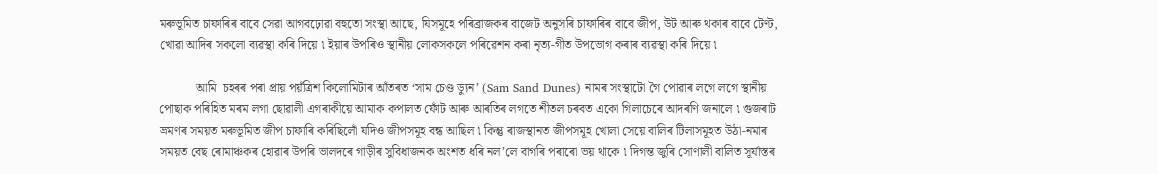মৰুভূমিত চাফাৰিৰ বাবে সেৱা আগবঢ়োৱা বহুতো সংস্থা আছে, যিসমূহে পৰিব্ৰাজকৰ বাজেট অনুসৰি চাফাৰিৰ বাবে জীপ, উট আৰু থকাৰ বাবে টেণ্ট, খোৱা আদিৰ সকলো ব্যৱস্থা কৰি দিয়ে ৷ ইয়াৰ উপৰিও স্থানীয় লোকসকলে পৰিৱেশন কৰা নৃত্য-গীত উপভোগ কৰাৰ ব্যৱস্থা কৰি দিয়ে ৷

            আমি  চহৰৰ পৰা প্ৰায় পয়ঁত্ৰিশ কিলোমিটাৰ আঁতৰত ‘সাম চেণ্ড ড্যুন’ (Sam Sand Dunes) নামৰ সংস্থাটো গৈ পোৱাৰ লগে লগে স্থানীয় পোছাক পৰিহিত মৰম লগা ছোৱালী এগৰাকীয়ে আমাক কপালত ফোঁট আৰু আৰতিৰ লগতে শীতল চৰবত একো গিলাচেৰে আদৰণি জনালে ৷ গুজৰাট ভ্ৰমণৰ সময়ত মৰুভূমিত জীপ চাফাৰি কৰিছিলোঁ যদিও জীপসমূহ বন্ধ আছিল ৷ কিন্তু ৰাজস্থানত জীপসমূহ খোলা সেয়ে বালিৰ টিলাসমূহত উঠা-নমাৰ সময়ত বেছ ৰোমাঞ্চকৰ হোৱাৰ উপৰি ভালদৰে গাড়ীৰ সুবিধাজনক অংশত ধৰি নল’লে বাগৰি পৰাৰো ভয় থাকে ৷ দিগন্ত জুৰি সোণালী বালিত সূৰ্যাস্তৰ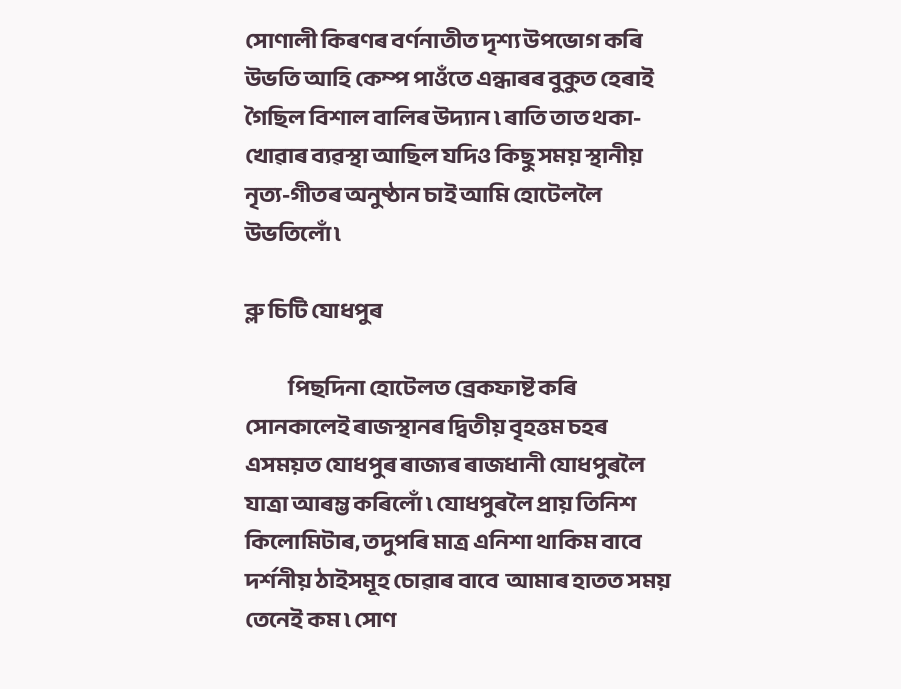সোণালী কিৰণৰ বৰ্ণনাতীত দৃশ্য উপভোগ কৰি উভতি আহি কেম্প পাওঁতে এন্ধাৰৰ বুকুত হেৰাই গৈছিল বিশাল বালিৰ উদ্যান ৷ ৰাতি তাত থকা-খোৱাৰ ব্যৱস্থা আছিল যদিও কিছু সময় স্থানীয়  নৃত্য-গীতৰ অনুষ্ঠান চাই আমি হোটেললৈ উভতিলোঁ ৷

ব্লু চিটি যোধপুৰ

            পিছদিনা হোটেলত ব্ৰেকফাষ্ট কৰি সোনকালেই ৰাজস্থানৰ দ্বিতীয় বৃহত্তম চহৰ এসময়ত যোধপুৰ ৰাজ্যৰ ৰাজধানী যোধপুৰলৈ যাত্ৰা আৰম্ভ কৰিলোঁ ৷ যোধপুৰলৈ প্ৰায় তিনিশ কিলোমিটাৰ, তদুপৰি মাত্ৰ এনিশা থাকিম বাবে দৰ্শনীয় ঠাইসমূহ চোৱাৰ বাবে  আমাৰ হাতত সময় তেনেই কম ৷ সোণ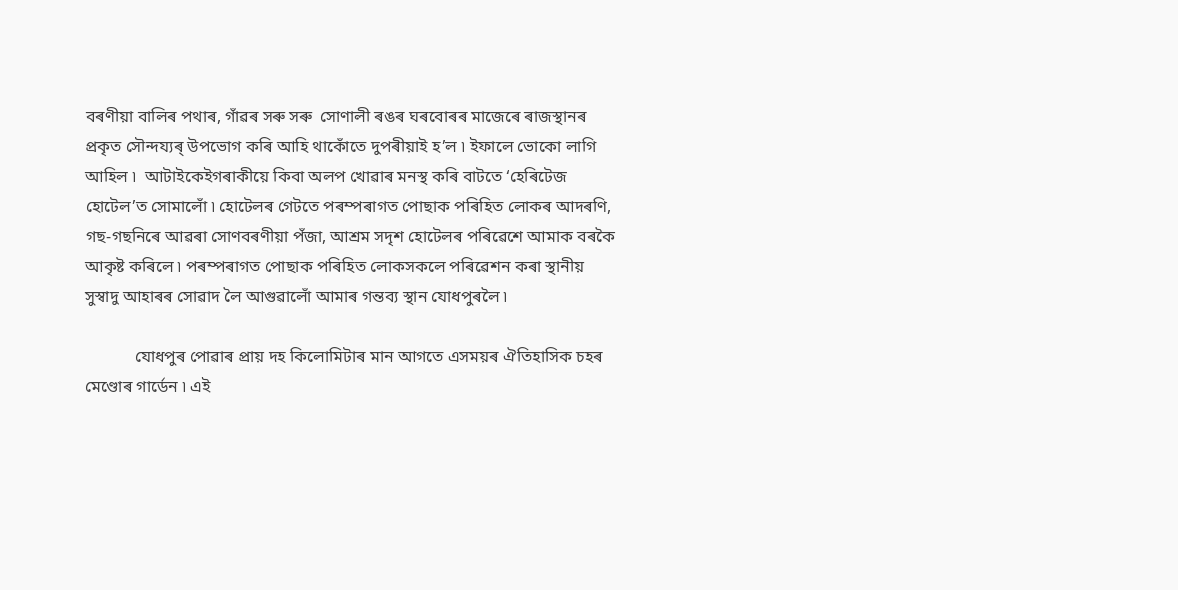বৰণীয়া বালিৰ পথাৰ, গাঁৱৰ সৰু সৰু  সোণালী ৰঙৰ ঘৰবোৰৰ মাজেৰে ৰাজস্থানৰ প্ৰকৃত সৌন্দয্যৰ্ উপভোগ কৰি আহি থাকোঁতে দুপৰীয়াই হ’ল ৷ ইফালে ভোকো লাগি আহিল ৷  আটাইকেইগৰাকীয়ে কিবা অলপ খোৱাৰ মনস্থ কৰি বাটতে ‘হেৰিটেজ হোটেল’ত সোমালোঁ ৷ হোটেলৰ গেটতে পৰম্পৰাগত পোছাক পৰিহিত লোকৰ আদৰণি, গছ-গছনিৰে আৱৰা সোণবৰণীয়া পঁজা, আশ্ৰম সদৃশ হোটেলৰ পৰিৱেশে আমাক বৰকৈ আকৃষ্ট কৰিলে ৷ পৰম্পৰাগত পোছাক পৰিহিত লোকসকলে পৰিৱেশন কৰা স্থানীয় সুস্বাদু আহাৰৰ সোৱাদ লৈ আগুৱালোঁ আমাৰ গন্তব্য স্থান যোধপুৰলৈ ৷

            যোধপুৰ পোৱাৰ প্ৰায় দহ কিলোমিটাৰ মান আগতে এসময়ৰ ঐতিহাসিক চহৰ মেণ্ডোৰ গাৰ্ডেন ৷ এই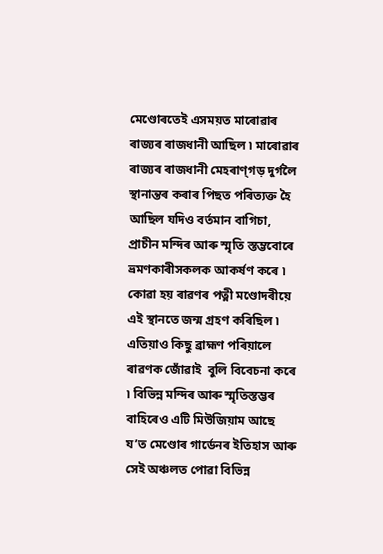মেণ্ডোৰতেই এসময়ত মাৰোৱাৰ ৰাজ্যৰ ৰাজধানী আছিল ৷ মাৰোৱাৰ ৰাজ্যৰ ৰাজধানী মেহৰাণ্‌গড় দুৰ্গলৈ স্থানান্তৰ কৰাৰ পিছত পৰিত্যক্ত হৈ আছিল যদিও বৰ্তমান বাগিচা, প্ৰাচীন মন্দিৰ আৰু স্মৃতি স্তম্ভবোৰে ভ্ৰমণকাৰীসকলক আকৰ্ষণ কৰে ৷ কোৱা হয় ৰাৱণৰ পত্নী মণ্ডোদৰীয়ে এই স্থানতে জন্ম গ্ৰহণ কৰিছিল ৷ এতিয়াও কিছু ব্ৰাহ্মণ পৰিয়ালে ৰাৱণক জোঁৱাই  বুলি বিবেচনা কৰে ৷ বিভিন্ন মন্দিৰ আৰু স্মৃতিস্তম্ভৰ বাহিৰেও এটি মিউজিয়াম আছে  য’ত মেণ্ডোৰ গাৰ্ডেনৰ ইতিহাস আৰু সেই অঞ্চলত পোৱা বিভিন্ন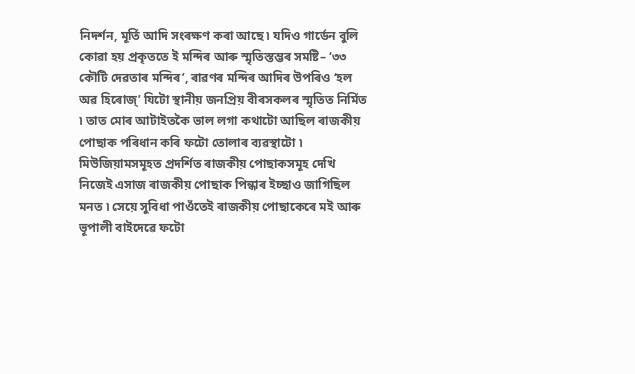নিদৰ্শন, মূৰ্তি আদি সংৰক্ষণ কৰা আছে ৷ যদিও গাৰ্ডেন বুলি কোৱা হয় প্ৰকৃততে ই মন্দিৰ আৰু স্মৃতিস্তম্ভৰ সমষ্টি– ‘৩৩ কৌটি দেৱতাৰ মন্দিৰ’, ৰাৱণৰ মন্দিৰ আদিৰ উপৰিও ‘হল অৱ হিৰোজ্‌’ যিটো স্থানীয় জনপ্ৰিয় বীৰসকলৰ স্মৃতিত নিৰ্মিত ৷ তাত মোৰ আটাইতকৈ ভাল লগা কথাটো আছিল ৰাজকীয় পোছাক পৰিধান কৰি ফটো তোলাৰ ব্যৱস্থাটো ৷ মিউজিয়ামসমূহত প্ৰদৰ্শিত ৰাজকীয় পোছাকসমূহ দেখি নিজেই এসাজ ৰাজকীয় পোছাক পিন্ধাৰ ইচ্ছাও জাগিছিল মনত ৷ সেয়ে সুবিধা পাওঁতেই ৰাজকীয় পোছাকেৰে মই আৰু ভূপালী বাইদেৱে ফটো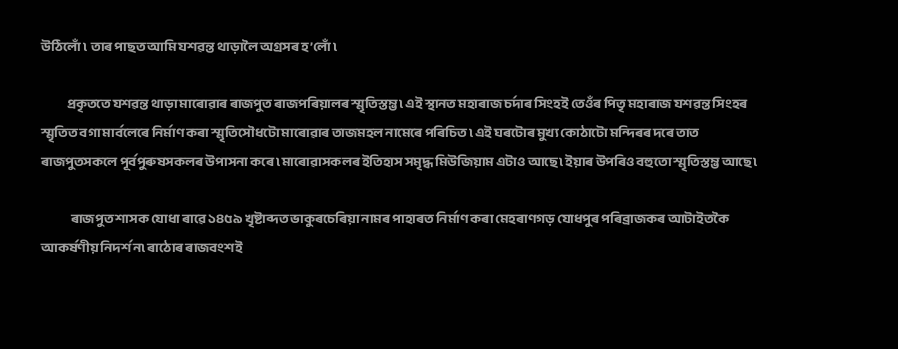উঠিলোঁ ৷  তাৰ পাছত আমি যশৱন্ত থাড়ালৈ অগ্ৰসৰ হ’লোঁ ৷

            প্ৰকৃততে যশৱন্ত থাড়া মাৰোৱাৰ ৰাজপুত ৰাজপৰিয়ালৰ স্মৃতিস্তম্ভ ৷ এই স্থানত মহাৰাজ চৰ্দাৰ সিংহই তেওঁৰ পিতৃ মহাৰাজ যশৱন্ত সিংহৰ স্মৃতিত বগা মাৰ্বলেৰে নিৰ্মাণ কৰা স্মৃতিসৌধটো মাৰোৱাৰ তাজমহল নামেৰে পৰিচিত ৷ এই ঘৰটোৰ মুখ্য কোঠাটো মন্দিৰৰ দৰে তাত ৰাজপুতসকলে পূৰ্বপুৰুষসকলৰ উপাসনা কৰে ৷ মাৰোৱাসকলৰ ইতিহাস সমৃদ্ধ মিউজিয়াম এটাও আছে ৷ ইয়াৰ উপৰিও বহুতো স্মৃতিস্তম্ভ আছে ৷

              ৰাজপুত শাসক যোধা ৰাৱে ১৪৫৯ খৃষ্টাব্দত ভাকুৰচেৰিয়া নামৰ পাহাৰত নিৰ্মাণ কৰা মেহৰাণগড় যোধপুৰ পৰিব্ৰাজকৰ আটাইতকৈ আকৰ্ষণীয় নিদৰ্শ ন৷ ৰাঠোৰ ৰাজবংশই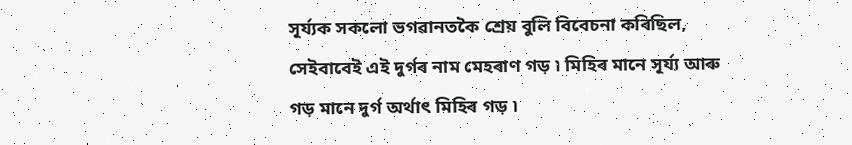সূৰ্য্যক সকলো ভগৱানতকৈ শ্ৰেয় বুলি বিবেচনা কৰিছিল, সেইবাবেই এই দুৰ্গৰ নাম মেহৰাণ গড় ৷ মিহিৰ মানে সূৰ্য্য আৰু গড় মানে দুৰ্গ অৰ্থাৎ মিহিৰ গড় ৷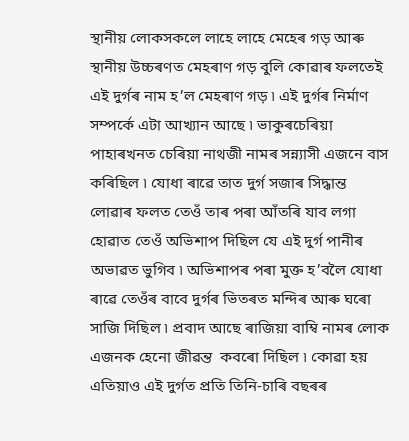স্থানীয় লোকসকলে লাহে লাহে মেহেৰ গড় আৰু স্থানীয় উচ্চৰণত মেহৰাণ গড় বুলি কোৱাৰ ফলতেই এই দুৰ্গৰ নাম হ’ল মেহৰাণ গড় ৷ এই দুৰ্গৰ নিৰ্মাণ সম্পৰ্কে এটা আখ্যান আছে ৷ ভাকুৰচেৰিয়া পাহাৰখনত চেৰিয়া নাথজী নামৰ সন্ন্যাসী এজনে বাস কৰিছিল ৷ যোধা ৰাৱে তাত দুৰ্গ সজাৰ সিদ্ধান্ত লোৱাৰ ফলত তেওঁ তাৰ পৰা আঁতৰি যাব লগা হোৱাত তেওঁ অভিশাপ দিছিল যে এই দুৰ্গ পানীৰ অভাৱত ভুগিব ৷ অভিশাপৰ পৰা মুক্ত হ’বলৈ যোধা ৰাৱে তেওঁৰ বাবে দুৰ্গৰ ভিতৰত মন্দিৰ আৰু ঘৰো সাজি দিছিল ৷ প্ৰবাদ আছে ৰাজিয়া বাম্বি নামৰ লোক এজনক হেনো জীৱন্ত  কবৰো দিছিল ৷ কোৱা হয় এতিয়াও এই দুৰ্গত প্ৰতি তিনি-চাৰি বছৰৰ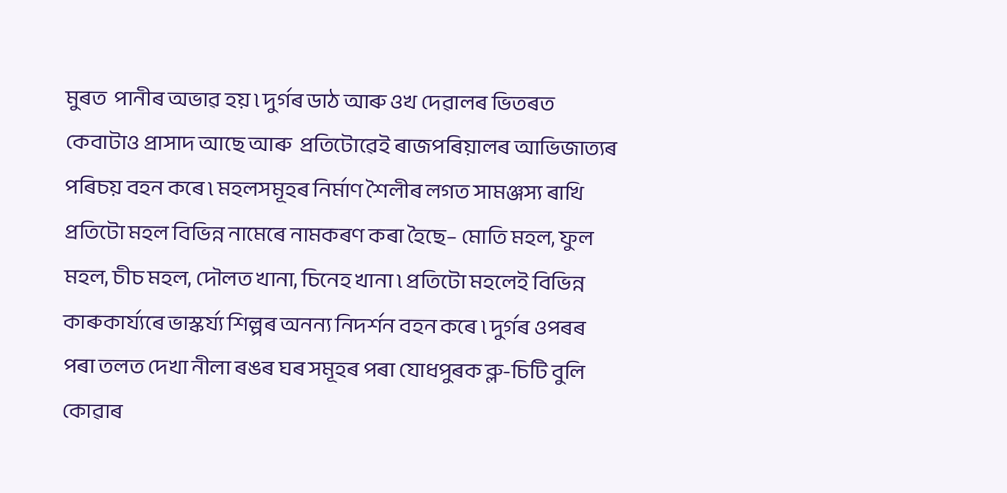মুৰত  পানীৰ অভাৱ হয় ৷ দুৰ্গৰ ডাঠ আৰু ওখ দেৱালৰ ভিতৰত কেবাটাও প্ৰাসাদ আছে আৰু  প্ৰতিটোৱেই ৰাজপৰিয়ালৰ আভিজাত্যৰ পৰিচয় বহন কৰে ৷ মহলসমূহৰ নিৰ্মাণ শৈলীৰ লগত সামঞ্জস্য ৰাখি প্ৰতিটো মহল বিভিন্ন নামেৰে নামকৰণ কৰা হৈছে– মোতি মহল, ফুল মহল, চীচ মহল, দৌলত খানা, চিনেহ খানা ৷ প্ৰতিটো মহলেই বিভিন্ন কাৰুকাৰ্য্যৰে ভাস্কৰ্য্য শিল্পৰ অনন্য নিদৰ্শন বহন কৰে ৷ দুৰ্গৰ ওপৰৰ পৰা তলত দেখা নীলা ৰঙৰ ঘৰ সমূহৰ পৰা যোধপুৰক ব্লু-চিটি বুলি কোৱাৰ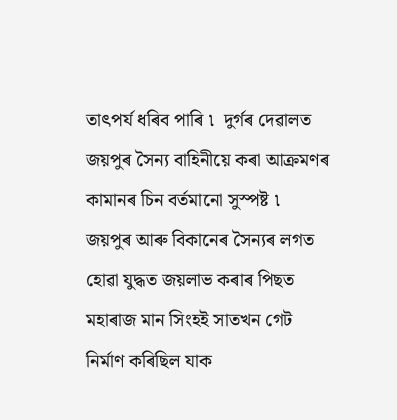তাৎপৰ্য ধৰিব পাৰি ৷  দুৰ্গৰ দেৱালত জয়পুৰ সৈন্য বাহিনীয়ে কৰা আক্ৰমণৰ কামানৰ চিন বৰ্তমানো সুস্পষ্ট ৷ জয়পুৰ আৰু বিকানেৰ সৈন্যৰ লগত হোৱা যুদ্ধত জয়লাভ কৰাৰ পিছত মহাৰাজ মান সিংহই সাতখন গেট নিৰ্মাণ কৰিছিল যাক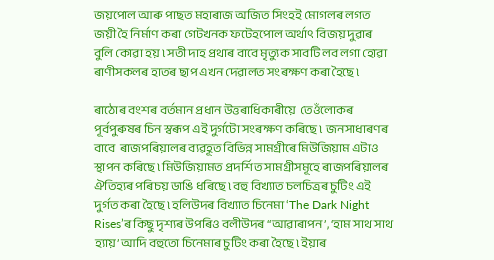জয়পোল আৰু পাছত মহাৰাজ অজিত সিংহই মোগলৰ লগত জয়ী হৈ নিৰ্মাণ কৰা গেটখনক ফটেহপোল অৰ্থাৎ বিজয় দুৱাৰ বুলি কোৱা হয় ৷ সতী দাহ প্ৰথাৰ বাবে মৃত্যুক সাবটি লব লগা হোৱা ৰাণীসকলৰ হাতৰ ছাপ এখন দেৱালত সংৰক্ষণ কৰা হৈছে ৷

ৰাঠোৰ বংশৰ বৰ্তমান প্ৰধান উত্তৰাধিকাৰীয়ে  তেওঁলোকৰ পূৰ্বপুৰুষৰ চিন স্বৰূপ এই দুৰ্গটো সংৰক্ষণ কৰিছে ৷  জনসাধাৰণৰ বাবে  ৰাজপৰিয়ালৰ ব্যৱহূত বিভিন্ন সামগ্ৰীৰে মিউজিয়াম এটাও স্থাপন কৰিছে ৷ মিউজিয়ামত প্ৰদৰ্শিত সামগ্ৰীসমূহে ৰাজপৰিয়ালৰ ঐতিহ্যৰ পৰিচয় ডাঙি ধৰিছে ৷ বহু বিখ্যাত চলচিত্ৰৰ চুটিং এই দুৰ্গত কৰা হৈছে ৷ হলিউদৰ বিখ্যাত চিনেমা ‘The Dark Night Rises’ৰ কিছু দৃশ্যৰ উপৰিও বলীউদৰ “আৱাৰাপন’, ‘হাম সাথ সাথ হ্যায়’ আদি বহুতো চিনেমাৰ চুটিং কৰা হৈছে ৷ ইয়াৰ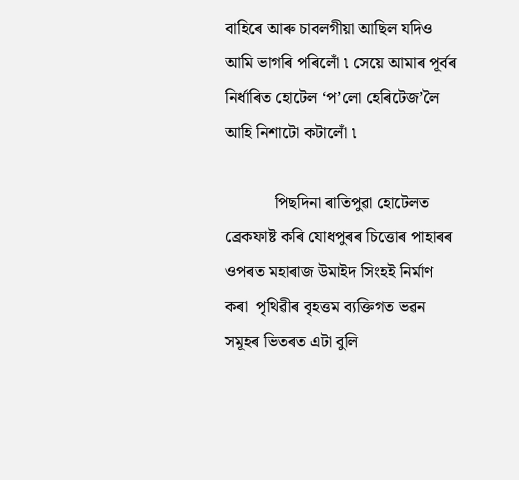বাহিৰে আৰু চাবলগীয়া আছিল যদিও আমি ভাগৰি পৰিলোঁ ৷ সেয়ে আমাৰ পূৰ্বৰ নিৰ্ধাৰিত হোটেল ‘প’লো হেৰিটেজ’লৈ আহি নিশাটো কটালোঁ ৷

            পিছদিনা ৰাতিপুৱা হোটেলত ব্ৰেকফাষ্ট কৰি যোধপুৰৰ চিত্তোৰ পাহাৰৰ ওপৰত মহাৰাজ উমাইদ সিংহই নিৰ্মাণ কৰা  পৃথিৱীৰ বৃহত্তম ব্যক্তিগত ভৱন সমূহৰ ভিতৰত এটা বুলি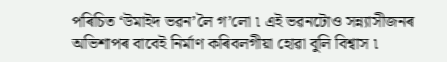পৰিচিত ‘উমাইদ ভৱন’লৈ গ’লো ৷ এই ভৱনটোও সন্ন্যাসীজনৰ অভিশাপৰ বাবেই নিৰ্মাণ কৰিবলগীয়া হোৱা বুলি বিশ্বাস ৷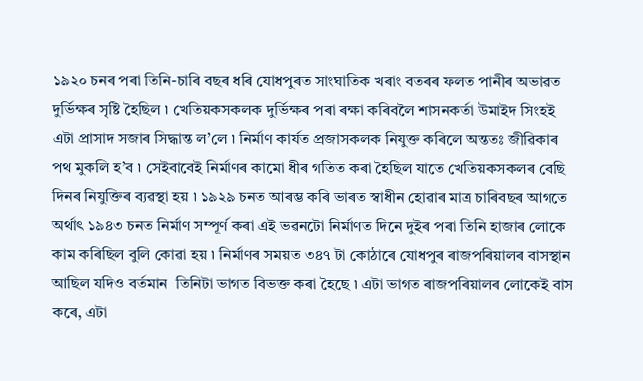১৯২০ চনৰ পৰা তিনি-চাৰি বছৰ ধৰি যোধপুৰত সাংঘাতিক খৰাং বতৰৰ ফলত পানীৰ অভাৱত দুৰ্ভিক্ষৰ সৃষ্টি হৈছিল ৷ খেতিয়কসকলক দুৰ্ভিক্ষৰ পৰা ৰক্ষা কৰিবলৈ শাসনকৰ্তা উমাইদ সিংহই  এটা প্ৰাসাদ সজাৰ সিদ্ধান্ত ল’লে ৷ নিৰ্মাণ কাৰ্যত প্ৰজাসকলক নিযুক্ত কৰিলে অন্ততঃ জীৱিকাৰ পথ মুকলি হ’ব ৷ সেইবাবেই নিৰ্মাণৰ কামো ধীৰ গতিত কৰা হৈছিল যাতে খেতিয়কসকলৰ বেছি দিনৰ নিযুক্তিৰ ব্যৱস্থা হয় ৷ ১৯২৯ চনত আৰম্ভ কৰি ভাৰত স্বাধীন হোৱাৰ মাত্ৰ চাৰিবছৰ আগতে অৰ্থাৎ ১৯৪৩ চনত নিৰ্মাণ সম্পূৰ্ণ কৰা এই ভৱনটো নিৰ্মাণত দিনে দুইৰ পৰা তিনি হাজাৰ লোকে কাম কৰিছিল বুলি কোৱা হয় ৷ নিৰ্মাণৰ সময়ত ৩৪৭ টা কোঠাৰে যোধপুৰ ৰাজপৰিয়ালৰ বাসস্থান আছিল যদিও বৰ্তমান  তিনিটা ভাগত বিভক্ত কৰা হৈছে ৷ এটা ভাগত ৰাজপৰিয়ালৰ লোকেই বাস কৰে, এটা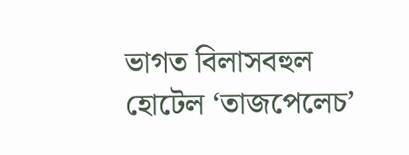ভাগত বিলাসবহুল হোটেল ‘তাজপেলেচ’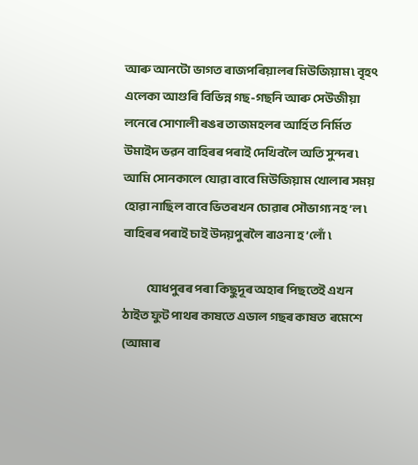আৰু আনটো ভাগত ৰাজপৰিয়ালৰ মিউজিয়াম ৷ বৃহৎ এলেকা আগুৰি বিভিন্ন গছ-গছনি আৰু সেউজীয়া লনেৰে সোণালী ৰঙৰ তাজমহলৰ আৰ্হিত নিৰ্মিত উমাইদ ভৱন বাহিৰৰ পৰাই দেখিবলৈ অতি সুন্দৰ ৷ আমি সোনকালে যোৱা বাবে মিউজিয়াম খোলাৰ সময় হোৱা নাছিল বাবে ভিতৰখন চোৱাৰ সৌভাগ্য নহ’ল ৷ বাহিৰৰ পৰাই চাই উদয়পুৰলৈ ৰাওনা হ’লোঁ ৷

            যোধপুৰৰ পৰা কিছুদূৰ অহাৰ পিছতেই এখন ঠাইত ফুট পাথৰ কাষতে এডাল গছৰ কাষত  ৰমেশে  (আমাৰ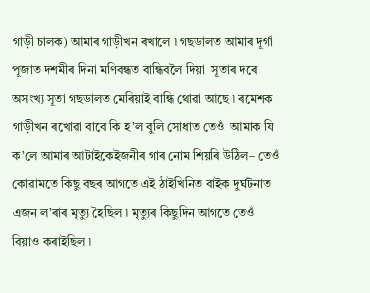গাড়ী চালক) আমাৰ গাড়ীখন ৰখালে ৷ গছডালত আমাৰ দূৰ্গা পূজাত দশমীৰ দিনা মণিবন্ধত বান্ধিবলৈ দিয়া  সূতাৰ দৰে অসংখ্য সূতা গছডালত মেৰিয়াই বান্ধি থোৱা আছে ৷ ৰমেশক গাড়ীখন ৰখোৱা বাবে কি হ’ল বুলি সোধাত তেওঁ  আমাক যি ক’লে আমাৰ আটাইকেইজনীৰ গাৰ নোম শিয়ৰি উঠিল– তেওঁ কোৱামতে কিছু বছৰ আগতে এই ঠাইখিনিত বাইক দুৰ্ঘটনাত এজন ল’ৰাৰ মৃত্যু হৈছিল ৷ মৃত্যুৰ কিছুদিন আগতে তেওঁ  বিয়াও কৰাইছিল ৷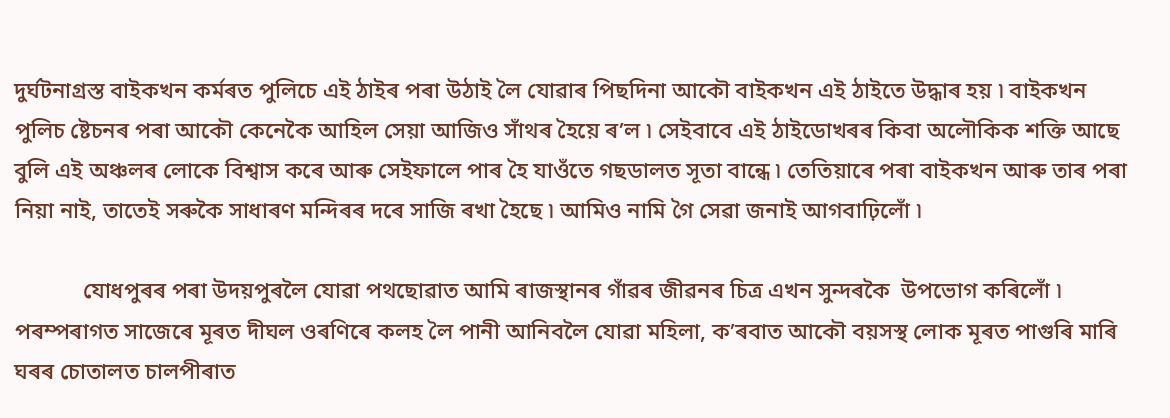দুৰ্ঘটনাগ্ৰস্ত বাইকখন কৰ্মৰত পুলিচে এই ঠাইৰ পৰা উঠাই লৈ যোৱাৰ পিছদিনা আকৌ বাইকখন এই ঠাইতে উদ্ধাৰ হয় ৷ বাইকখন পুলিচ ষ্টেচনৰ পৰা আকৌ কেনেকৈ আহিল সেয়া আজিও সাঁথৰ হৈয়ে ৰ’ল ৷ সেইবাবে এই ঠাইডোখৰৰ কিবা অলৌকিক শক্তি আছে বুলি এই অঞ্চলৰ লোকে বিশ্বাস কৰে আৰু সেইফালে পাৰ হৈ যাওঁতে গছডালত সূতা বান্ধে ৷ তেতিয়াৰে পৰা বাইকখন আৰু তাৰ পৰা নিয়া নাই, তাতেই সৰুকৈ সাধাৰণ মন্দিৰৰ দৰে সাজি ৰখা হৈছে ৷ আমিও নামি গৈ সেৱা জনাই আগবাঢ়িলোঁ ৷

            যোধপুৰৰ পৰা উদয়পুৰলৈ যোৱা পথছোৱাত আমি ৰাজস্থানৰ গাঁৱৰ জীৱনৰ চিত্ৰ এখন সুন্দৰকৈ  উপভোগ কৰিলোঁ ৷ পৰম্পৰাগত সাজেৰে মূৰত দীঘল ওৰণিৰে কলহ লৈ পানী আনিবলৈ যোৱা মহিলা, ক’ৰবাত আকৌ বয়সস্থ লোক মূৰত পাগুৰি মাৰি ঘৰৰ চোতালত চালপীৰাত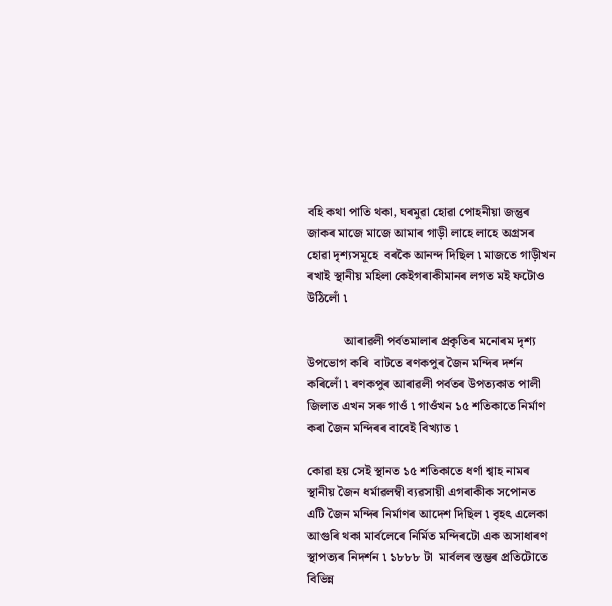বহি কথা পাতি থকা, ঘৰমুৱা হোৱা পোহনীয়া জন্তুৰ জাকৰ মাজে মাজে আমাৰ গাড়ী লাহে লাহে অগ্ৰসৰ হোৱা দৃশ্যসমূহে  বৰকৈ আনন্দ দিছিল ৷ মাজতে গাড়ীখন ৰখাই স্থানীয় মহিলা কেইগৰাকীমানৰ লগত মই ফটোও উঠিলোঁ ৷

            আৰাৱলী পৰ্বতমালাৰ প্ৰকৃতিৰ মনোৰম দৃশ্য উপভোগ কৰি  বাটতে ৰণকপুৰ জৈন মন্দিৰ দৰ্শন কৰিলোঁ ৷ ৰণকপুৰ আৰাৱলী পৰ্বতৰ উপত্যকাত পালী জিলাত এখন সৰু গাওঁ ৷ গাওঁখন ১৫ শতিকাতে নিৰ্মাণ কৰা জৈন মন্দিৰৰ বাবেই বিখ্যাত ৷

কোৱা হয় সেই স্থানত ১৫ শতিকাতে ধৰ্ণা শ্বাহ নামৰ স্থানীয় জৈন ধৰ্মাৱলম্বী ব্যৱসায়ী এগৰাকীক সপোনত এটি জৈন মন্দিৰ নিৰ্মাণৰ আদেশ দিছিল ৷ বৃহৎ এলেকা আগুৰি থকা মাৰ্বলেৰে নিৰ্মিত মন্দিৰটো এক অসাধাৰণ স্থাপত্যৰ নিদৰ্শন ৷ ১৮৮৮ টা  মাৰ্বলৰ স্তম্ভৰ প্ৰতিটোতে বিভিন্ন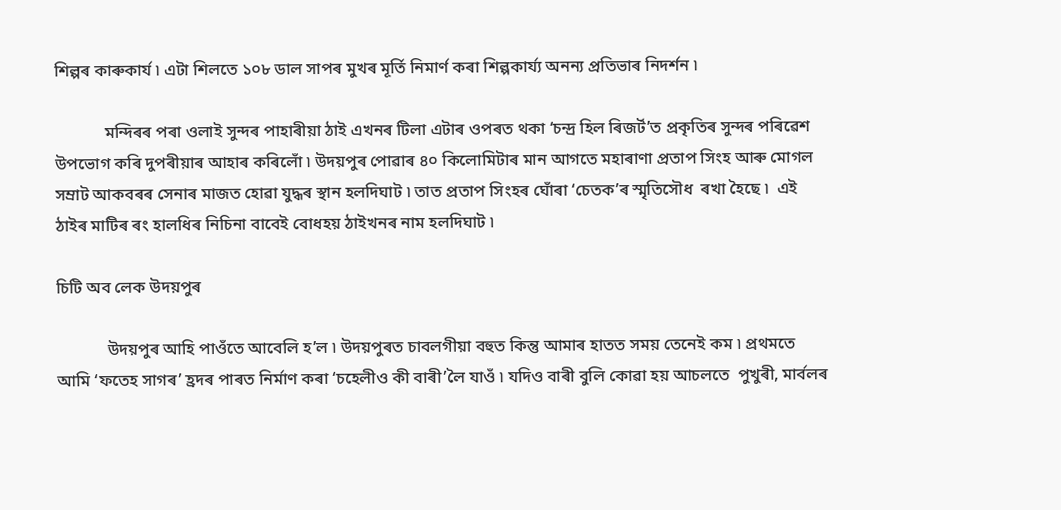শিল্পৰ কাৰুকাৰ্য ৷ এটা শিলতে ১০৮ ডাল সাপৰ মুখৰ মূৰ্তি নিমাৰ্ণ কৰা শিল্পকাৰ্য্য অনন্য প্ৰতিভাৰ নিদৰ্শন ৷

            মন্দিৰৰ পৰা ওলাই সুন্দৰ পাহাৰীয়া ঠাই এখনৰ টিলা এটাৰ ওপৰত থকা ‘চন্দ্ৰ হিল ৰিজৰ্ট’ত প্ৰকৃতিৰ সুন্দৰ পৰিৱেশ উপভোগ কৰি দুপৰীয়াৰ আহাৰ কৰিলোঁ ৷ উদয়পুৰ পোৱাৰ ৪০ কিলোমিটাৰ মান আগতে মহাৰাণা প্ৰতাপ সিংহ আৰু মোগল সম্ৰাট আকবৰৰ সেনাৰ মাজত হোৱা যুদ্ধৰ স্থান হলদিঘাট ৷ তাত প্ৰতাপ সিংহৰ ঘোঁৰা ‘চেতক’ৰ স্মৃতিসৌধ  ৰখা হৈছে ৷  এই ঠাইৰ মাটিৰ ৰং হালধিৰ নিচিনা বাবেই বোধহয় ঠাইখনৰ নাম হলদিঘাট ৷

চিটি অব লেক উদয়পুৰ

            উদয়পুৰ আহি পাওঁতে আবেলি হ’ল ৷ উদয়পুৰত চাবলগীয়া বহুত কিন্তু আমাৰ হাতত সময় তেনেই কম ৷ প্ৰথমতে আমি ‘ফতেহ সাগৰ’ হ্ৰদৰ পাৰত নিৰ্মাণ কৰা ‘চহেলীও কী বাৰী’লৈ যাওঁ ৷ যদিও বাৰী বুলি কোৱা হয় আচলতে  পুখুৰী, মাৰ্বলৰ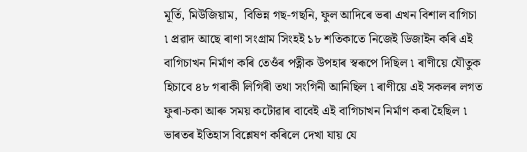মূৰ্তি, মিউজিয়াম,  বিভিন্ন গছ-গছনি, ফুল আদিৰে ভৰা এখন বিশাল বাগিচা ৷ প্ৰৱাদ আছে ৰাণা সংগ্ৰাম সিংহই ১৮ শতিকাতে নিজেই ডিজাইন কৰি এই বাগিচাখন নিৰ্মাণ কৰি তেওঁৰ পত্নীক উপহাৰ স্বৰূপে দিছিল ৷ ৰাণীয়ে যৌতুক হিচাবে ৪৮ গৰাকী লিগিৰী তথা সংগিনী আনিছিল ৷ ৰাণীয়ে এই সকলৰ লগত ফুৰা-চকা আৰু সময় কটোৱাৰ বাবেই এই বাগিচাখন নিৰ্মাণ কৰা হৈছিল ৷ ভাৰতৰ ইতিহাস বিশ্লেষণ কৰিলে দেখা যায় যে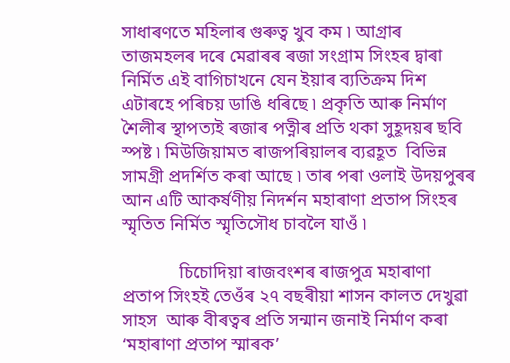সাধাৰণতে মহিলাৰ গুৰুত্ব খুব কম ৷ আগ্ৰাৰ তাজমহলৰ দৰে মেৱাৰৰ ৰজা সংগ্ৰাম সিংহৰ দ্বাৰা নিৰ্মিত এই বাগিচাখনে যেন ইয়াৰ ব্যতিক্ৰম দিশ এটাৰহে পৰিচয় ডাঙি ধৰিছে ৷ প্ৰকৃতি আৰু নিৰ্মাণ শৈলীৰ স্থাপত্যই ৰজাৰ পত্নীৰ প্ৰতি থকা সুহূদয়ৰ ছবি স্পষ্ট ৷ মিউজিয়ামত ৰাজপৰিয়ালৰ ব্যৱহূত  বিভিন্ন সামগ্ৰী প্ৰদৰ্শিত কৰা আছে ৷ তাৰ পৰা ওলাই উদয়পুৰৰ আন এটি আকৰ্ষণীয় নিদৰ্শন মহাৰাণা প্ৰতাপ সিংহৰ  স্মৃতিত নিৰ্মিত স্মৃতিসৌধ চাবলৈ যাওঁ ৷

             চিচোদিয়া ৰাজবংশৰ ৰাজপুত্ৰ মহাৰাণা প্ৰতাপ সিংহই তেওঁৰ ২৭ বছৰীয়া শাসন কালত দেখুৱা সাহস  আৰু বীৰত্বৰ প্ৰতি সন্মান জনাই নিৰ্মাণ কৰা ‘মহাৰাণা প্ৰতাপ স্মাৰক’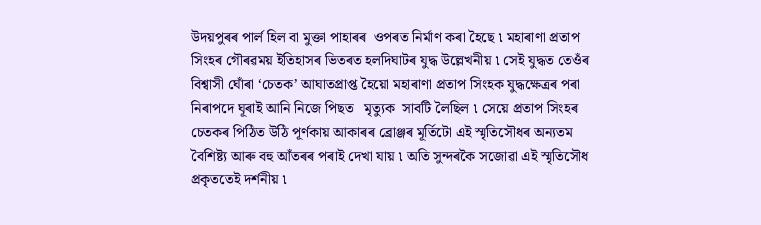উদয়পুৰৰ পাৰ্ল হিল বা মুক্তা পাহাৰৰ  ওপৰত নিৰ্মাণ কৰা হৈছে ৷ মহাৰাণা প্ৰতাপ সিংহৰ গৌৰৱময় ইতিহাসৰ ভিতৰত হলদিঘাটৰ যুদ্ধ উল্লেখনীয় ৷ সেই যুদ্ধত তেওঁৰ বিশ্বাসী ঘোঁৰা ‘চেতক’ আঘাতপ্ৰাপ্ত হৈয়ো মহাৰাণা প্ৰতাপ সিংহক যুদ্ধক্ষেত্ৰৰ পৰা নিৰাপদে ঘূৰাই আনি নিজে পিছত   মৃত্যুক  সাবটি লৈছিল ৷ সেয়ে প্ৰতাপ সিংহৰ চেতকৰ পিঠিত উঠি পূৰ্ণকায় আকাৰৰ ব্ৰোঞ্জৰ মূৰ্তিটো এই স্মৃতিসৌধৰ অন্যতম বৈশিষ্ট্য আৰু বহু আঁতৰৰ পৰাই দেখা যায় ৷ অতি সুন্দৰকৈ সজোৱা এই স্মৃতিসৌধ  প্ৰকৃততেই দৰ্শনীয় ৷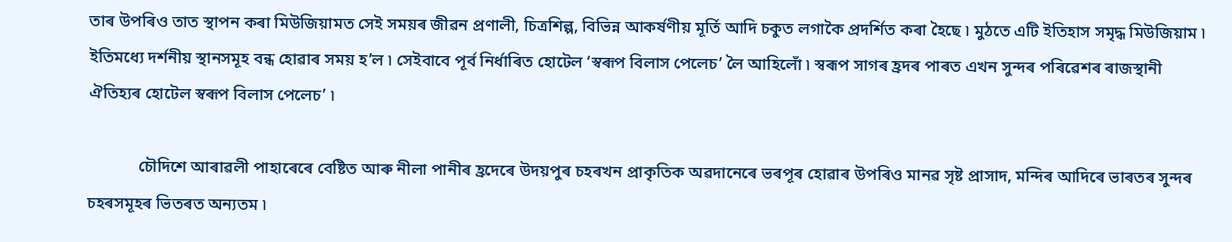তাৰ উপৰিও তাত স্থাপন কৰা মিউজিয়ামত সেই সময়ৰ জীৱন প্ৰণালী, চিত্ৰশিল্প, বিভিন্ন আকৰ্ষণীয় মূৰ্তি আদি চকুত লগাকৈ প্ৰদৰ্শিত কৰা হৈছে ৷ মুঠতে এটি ইতিহাস সমৃদ্ধ মিউজিয়াম ৷ ইতিমধ্যে দৰ্শনীয় স্থানসমূহ বন্ধ হোৱাৰ সময় হ’ল ৷ সেইবাবে পূৰ্ব নিৰ্ধাৰিত হোটেল ‘স্বৰূপ বিলাস পেলেচ’ লৈ আহিলোঁ ৷ স্বৰূপ সাগৰ হ্ৰদৰ পাৰত এখন সুন্দৰ পৰিৱেশৰ ৰাজস্থানী ঐতিহ্যৰ হোটেল স্বৰূপ বিলাস পেলেচ’ ৷

            চৌদিশে আৰাৱলী পাহাৰেৰে বেষ্টিত আৰু নীলা পানীৰ হ্ৰদেৰে উদয়পুৰ চহৰখন প্ৰাকৃতিক অৱদানেৰে ভৰপূৰ হোৱাৰ উপৰিও মানৱ সৃষ্ট প্ৰাসাদ, মন্দিৰ আদিৰে ভাৰতৰ সুন্দৰ চহৰসমূহৰ ভিতৰত অন্যতম ৷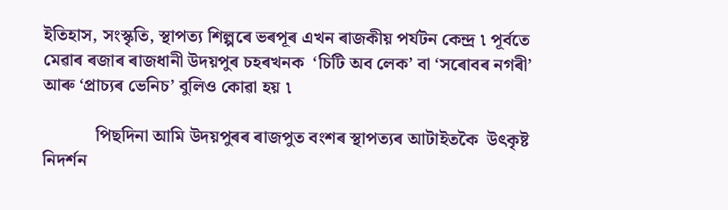ইতিহাস, সংস্কৃতি, স্থাপত্য শিল্পৰে ভৰপূৰ এখন ৰাজকীয় পৰ্যটন কেন্দ্ৰ ৷ পূৰ্বতে মেৱাৰ ৰজাৰ ৰাজধানী উদয়পুৰ চহৰখনক  ‘চিটি অব লেক’ বা ‘সৰোবৰ নগৰী’ আৰু ‘প্ৰাচ্যৰ ভেনিচ’ বুলিও কোৱা হয় ৷

            পিছদিনা আমি উদয়পুৰৰ ৰাজপুত বংশৰ স্থাপত্যৰ আটাইতকৈ  উৎকৃষ্ট নিদৰ্শন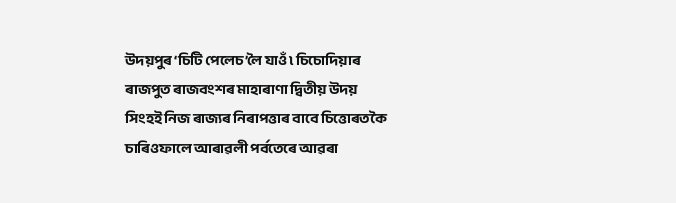উদয়পুৰ ‘চিটি পেলেচ’লৈ যাওঁ ৷ চিচোদিয়াৰ ৰাজপুত ৰাজবংশৰ মাহাৰাণা দ্বিতীয় উদয় সিংহই নিজ ৰাজ্যৰ নিৰাপত্তাৰ বাবে চিত্তোৰতকৈ  চাৰিওফালে আৰাৱলী পৰ্বতেৰে আৱৰা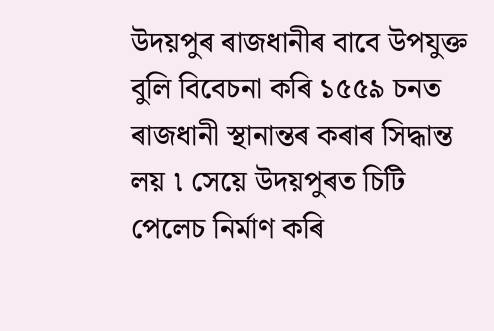উদয়পুৰ ৰাজধানীৰ বাবে উপযুক্ত বুলি বিবেচনা কৰি ১৫৫৯ চনত ৰাজধানী স্থানান্তৰ কৰাৰ সিদ্ধান্ত  লয় ৷ সেয়ে উদয়পুৰত চিটি পেলেচ নিৰ্মাণ কৰি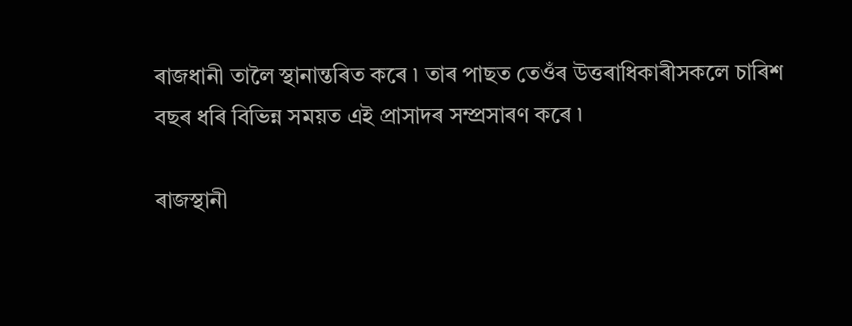ৰাজধানী তালৈ স্থানান্তৰিত কৰে ৷ তাৰ পাছত তেওঁৰ উত্তৰাধিকাৰীসকলে চাৰিশ বছৰ ধৰি বিভিন্ন সময়ত এই প্ৰাসাদৰ সম্প্ৰসাৰণ কৰে ৷

ৰাজস্থানী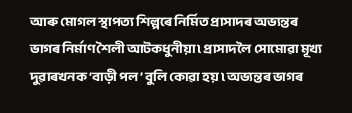আৰু মোগল স্থাপত্য শিল্পৰে নিৰ্মিত প্ৰাসাদৰ অভ্যন্তৰ ভাগৰ নিৰ্মাণ শৈলী আটকধুনীয়া ৷ প্ৰাসাদলৈ সোমোৱা মূখ্য দুৱাৰখনক ‘বাড়ী পল’ বুলি কোৱা হয় ৷ অভ্যন্তৰ ভাগৰ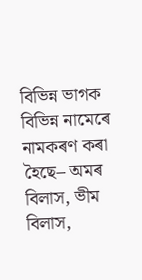বিভিন্ন ভাগক বিভিন্ন নামেৰে নামকৰণ কৰা হৈছে– অমৰ বিলাস, ভীম বিলাস,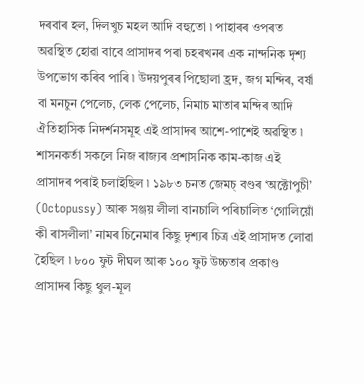দৰবাৰ হল, দিলখুচ মহল আদি বহুতো ৷ পাহাৰৰ ওপৰত অৱস্থিত হোৱা বাবে প্ৰাসাদৰ পৰা চহৰখনৰ এক নান্দনিক দৃশ্য উপভোগ কৰিব পাৰি ৷ উদয়পুৰৰ পিছোলা হ্ৰদ, জগ মন্দিৰ, বৰ্ষা বা মনচুন পেলেচ, লেক পেলেচ, নিমাচ মাতাৰ মন্দিৰ আদি ঐতিহাসিক নিদৰ্শনসমূহ এই প্ৰাসাদৰ আশে-পাশেই অৱস্থিত ৷ শাসনকৰ্তা সকলে নিজ ৰাজ্যৰ প্ৰশাসনিক কাম-কাজ এই প্ৰাসাদৰ পৰাই চলাইছিল ৷ ১৯৮৩ চনত জেমচ্‌ বণ্ডৰ ‘অক্টোপুচী’ (Octopussy) আৰু সঞ্জয় লীলা বানচালি পৰিচালিত ‘গোলিয়োঁ কী ৰাসলীলা’ নামৰ চিনেমাৰ কিছু দৃশ্যৰ চিত্ৰ এই প্ৰাসাদত লোৱা হৈছিল ৷ ৮০০ ফুট দীঘল আৰু ১০০ ফুট উচ্চতাৰ প্ৰকাণ্ড প্ৰাসাদৰ কিছু থুল-মূল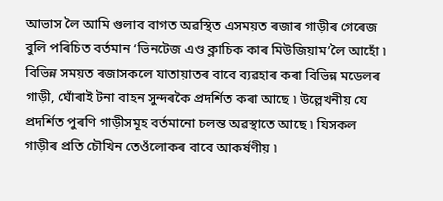আভাস লৈ আমি গুলাব বাগত অৱস্থিত এসময়ত ৰজাৰ গাড়ীৰ গেৰেজ বুলি পৰিচিত বৰ্তমান ‘ভিনটেজ এণ্ড ক্লাচিক কাৰ মিউজিয়াম’লৈ আহোঁ ৷ বিভিন্ন সময়ত ৰজাসকলে যাতায়াতৰ বাবে ব্যৱহাৰ কৰা বিভিন্ন মডেলৰ গাড়ী, ঘোঁৰাই টনা বাহন সুন্দৰকৈ প্ৰদৰ্শিত কৰা আছে ৷ উল্লেখনীয় যে প্ৰদৰ্শিত পুৰণি গাড়ীসমূহ বৰ্তমানো চলন্ত অৱস্থাতে আছে ৷ যিসকল গাড়ীৰ প্ৰতি চৌখিন তেওঁলোকৰ বাবে আকৰ্ষণীয় ৷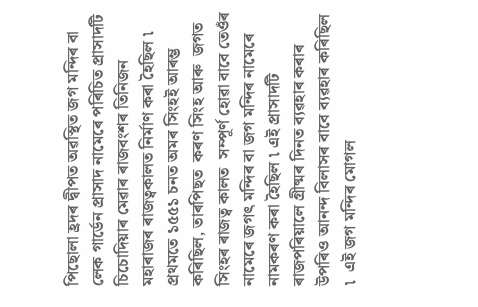পিছোলা হ্ৰদৰ দ্বীপত অৱস্থিত জগ মন্দিৰ বা লেক গাৰ্ডেন প্ৰাসাদ নামেৰে পৰিচিত প্ৰাসাদটি  চিচোদিয়াৰ মেৱাৰ ৰাজবংশৰ তিনিজন মহাৰাজৰ ৰাজত্বকালত নিৰ্মাণ কৰা হৈছিল ৷ প্ৰথমতে ১৫৫১ চনত অমৰ সিংহই আৰম্ভ কৰিছিল, তাৰপিছত  কৰণ সিংহ আৰু  জগত সিংহৰ ৰাজত্ব কালত  সম্পূৰ্ণ হোৱা বাবে তেওঁৰ নামেৰে জগৎ মন্দিৰ বা জগ মন্দিৰ নামেৰে নামকৰণ কৰা হৈছিল ৷ এই প্ৰাসাদটি ৰাজপৰিয়ালে গ্ৰীষ্মৰ দিনত ব্যৱহাৰ কৰাৰ উপৰিও আনন্দ বিলাসৰ বাবে ব্যৱহাৰ কৰিছিল ৷  এই জগ মন্দিৰ মোগল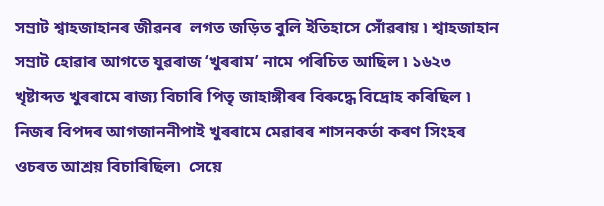সম্ৰাট শ্বাহজাহানৰ জীৱনৰ  লগত জড়িত বুলি ইতিহাসে সোঁৱৰায় ৷ শ্বাহজাহান সম্ৰাট হোৱাৰ আগতে যুৱৰাজ ‘খুৰৰাম’ নামে পৰিচিত আছিল ৷ ১৬২৩ খৃষ্টাব্দত খুৰৰামে ৰাজ্য বিচাৰি পিতৃ জাহাঙ্গীৰৰ বিৰুদ্ধে বিদ্ৰোহ কৰিছিল ৷ নিজৰ বিপদৰ আগজাননীপাই খুৰৰামে মেৱাৰৰ শাসনকৰ্তা কৰণ সিংহৰ ওচৰত আশ্ৰয় বিচাৰিছিল৷  সেয়ে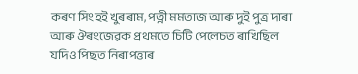কৰণ সিংহই খুৰৰাম, পত্নী মমতাজ আৰু দুই পুত্ৰ দাৰা আৰু ঔৰংজেৱক প্ৰথমতে চিটি পেলেচত ৰাখিছিল যদিও পিছত নিৰাপত্তাৰ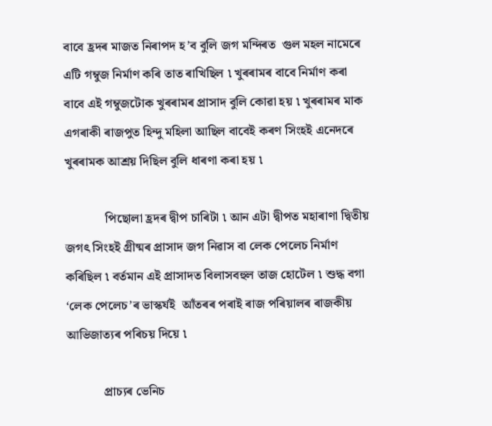বাবে হ্ৰদৰ মাজত নিৰাপদ হ’ব বুলি জগ মন্দিৰত  গুল মহল নামেৰে এটি গম্বুজ নিৰ্মাণ কৰি তাত ৰাখিছিল ৷ খুৰৰামৰ বাবে নিৰ্মাণ কৰা বাবে এই গম্বুজটোক খুৰৰামৰ প্ৰাসাদ বুলি কোৱা হয় ৷ খুৰৰামৰ মাক এগৰাকী ৰাজপুত হিন্দু মহিলা আছিল বাবেই কৰণ সিংহই এনেদৰে খুৰৰামক আশ্ৰয় দিছিল বুলি ধাৰণা কৰা হয় ৷

             পিছোলা হ্ৰদৰ দ্বীপ চাৰিটা ৷ আন এটা দ্বীপত মহাৰাণা দ্বিতীয় জগৎ সিংহই গ্ৰীষ্মৰ প্ৰাসাদ জগ নিৱাস বা লেক পেলেচ নিৰ্মাণ কৰিছিল ৷ বৰ্তমান এই প্ৰাসাদত বিলাসবহুল তাজ হোটেল ৷ শুদ্ধ বগা ‘লেক পেলেচ’ৰ ভাস্কৰ্যই  আঁতৰৰ পৰাই ৰাজ পৰিয়ালৰ ৰাজকীয় আভিজাত্যৰ পৰিচয় দিয়ে ৷

            প্ৰাচ্যৰ ভেনিচ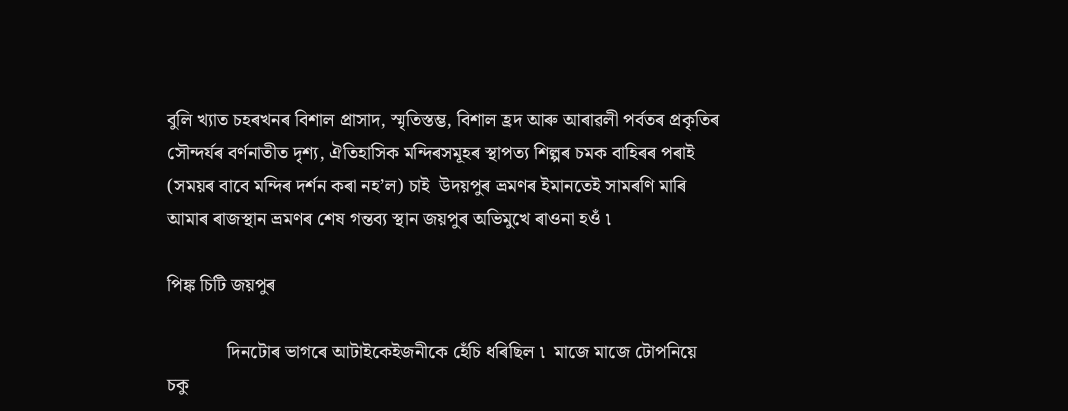বুলি খ্যাত চহৰখনৰ বিশাল প্ৰাসাদ, স্মৃতিস্তম্ভ, বিশাল হ্ৰদ আৰু আৰাৱলী পৰ্বতৰ প্ৰকৃতিৰ সৌন্দৰ্যৰ বৰ্ণনাতীত দৃশ্য, ঐতিহাসিক মন্দিৰসমূহৰ স্থাপত্য শিল্পৰ চমক বাহিৰৰ পৰাই (সময়ৰ বাবে মন্দিৰ দৰ্শন কৰা নহ’ল) চাই  উদয়পুৰ ভ্ৰমণৰ ইমানতেই সামৰণি মাৰি আমাৰ ৰাজস্থান ভ্ৰমণৰ শেষ গন্তব্য স্থান জয়পুৰ অভিমুখে ৰাওনা হওঁ ৷

পিঙ্ক চিটি জয়পুৰ

             দিনটোৰ ভাগৰে আটাইকেইজনীকে হেঁচি ধৰিছিল ৷  মাজে মাজে টোপনিয়ে চকু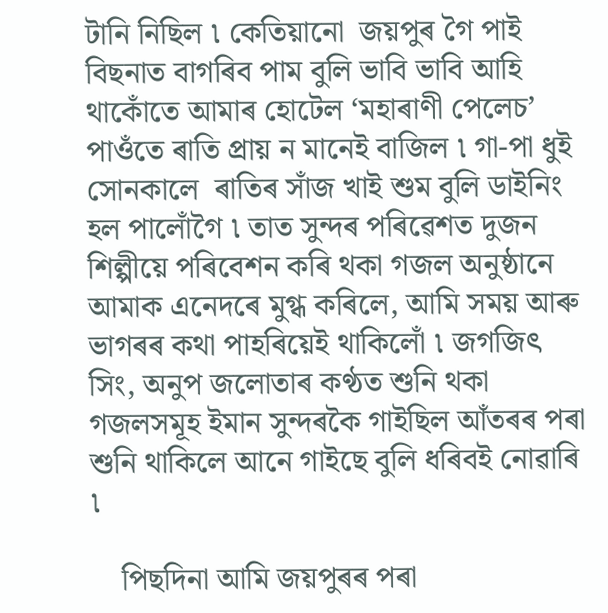টানি নিছিল ৷ কেতিয়ানো  জয়পুৰ গৈ পাই বিছনাত বাগৰিব পাম বুলি ভাবি ভাবি আহি থাকোঁতে আমাৰ হোটেল ‘মহাৰাণী পেলেচ’ পাওঁতে ৰাতি প্ৰায় ন মানেই বাজিল ৷ গা-পা ধুই সোনকালে  ৰাতিৰ সাঁজ খাই শুম বুলি ডাইনিং হল পালোঁগৈ ৷ তাত সুন্দৰ পৰিৱেশত দুজন শিল্পীয়ে পৰিবেশন কৰি থকা গজল অনুষ্ঠানে আমাক এনেদৰে মুগ্ধ কৰিলে, আমি সময় আৰু ভাগৰৰ কথা পাহৰিয়েই থাকিলোঁ ৷ জগজিৎ সিং, অনুপ জলোতাৰ কণ্ঠত শুনি থকা গজলসমূহ ইমান সুন্দৰকৈ গাইছিল আঁতৰৰ পৰা শুনি থাকিলে আনে গাইছে বুলি ধৰিবই নোৱাৰি ৷

    পিছদিনা আমি জয়পুৰৰ পৰা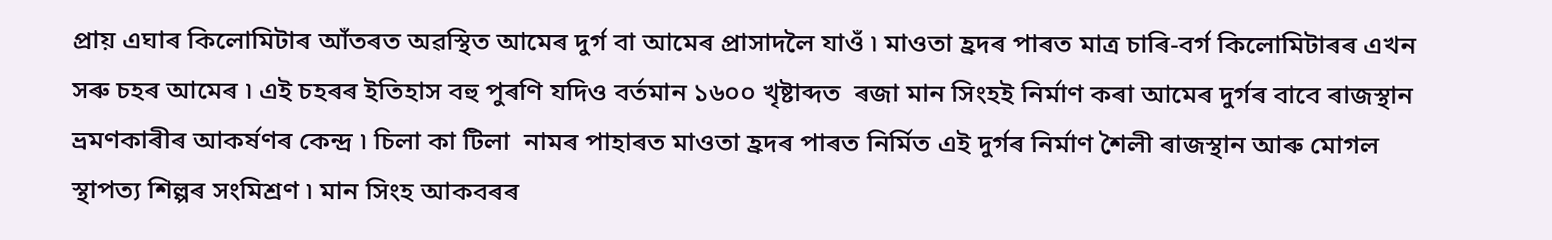প্ৰায় এঘাৰ কিলোমিটাৰ আঁতৰত অৱস্থিত আমেৰ দুৰ্গ বা আমেৰ প্ৰাসাদলৈ যাওঁ ৷ মাওতা হ্ৰদৰ পাৰত মাত্ৰ চাৰি-বৰ্গ কিলোমিটাৰৰ এখন সৰু চহৰ আমেৰ ৷ এই চহৰৰ ইতিহাস বহু পুৰণি যদিও বৰ্তমান ১৬০০ খৃষ্টাব্দত  ৰজা মান সিংহই নিৰ্মাণ কৰা আমেৰ দুৰ্গৰ বাবে ৰাজস্থান ভ্ৰমণকাৰীৰ আকৰ্ষণৰ কেন্দ্ৰ ৷ চিলা কা টিলা  নামৰ পাহাৰত মাওতা হ্ৰদৰ পাৰত নিৰ্মিত এই দুৰ্গৰ নিৰ্মাণ শৈলী ৰাজস্থান আৰু মোগল স্থাপত্য শিল্পৰ সংমিশ্ৰণ ৷ মান সিংহ আকবৰৰ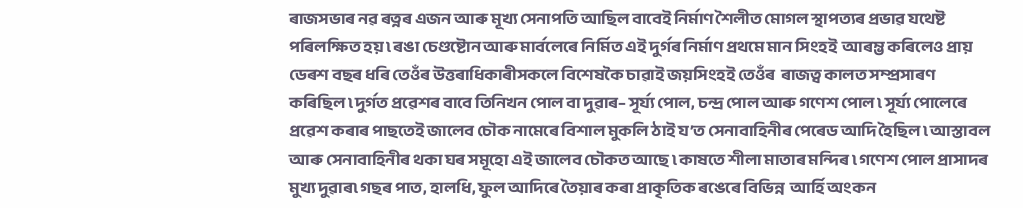ৰাজসভাৰ নৱ ৰত্নৰ এজন আৰু মূখ্য সেনাপতি আছিল বাবেই নিৰ্মাণ শৈলীত মোগল স্থাপত্যৰ প্ৰভাৱ যথেষ্ট পৰিলক্ষিত হয় ৷ ৰঙা চেণ্ডষ্টোন আৰু মাৰ্বলেৰে নিৰ্মিত এই দুৰ্গৰ নিৰ্মাণ প্ৰথমে মান সিংহই  আৰম্ভ কৰিলেও প্ৰায় ডেৰশ বছৰ ধৰি তেওঁৰ উত্তৰাধিকাৰীসকলে বিশেষকৈ চাৱাই জয়সিংহই তেওঁৰ  ৰাজত্ব কালত সম্প্ৰসাৰণ কৰিছিল ৷ দুৰ্গত প্ৰৱেশৰ বাবে তিনিখন পোল বা দুৱাৰ– সূৰ্য্য পোল, চন্দ্ৰ পোল আৰু গণেশ পোল ৷ সূৰ্য্য পোলেৰে প্ৰৱেশ কৰাৰ পাছতেই জালেব চৌক নামেৰে বিশাল মুকলি ঠাই য’ত সেনাবাহিনীৰ পেৰেড আদি হৈছিল ৷ আস্তাবল আৰু সেনাবাহিনীৰ থকা ঘৰ সমূহো এই জালেব চৌকত আছে ৷ কাষতে শীলা মাতাৰ মন্দিৰ ৷ গণেশ পোল প্ৰাসাদৰ মুখ্য দুৱাৰ৷ গছৰ পাত, হালধি, ফুল আদিৰে তৈয়াৰ কৰা প্ৰাকৃতিক ৰঙেৰে বিভিন্ন  আৰ্হি অংকন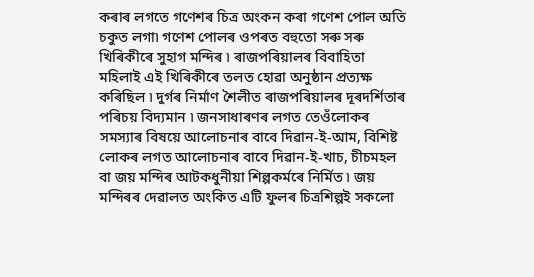কৰাৰ লগতে গণেশৰ চিত্ৰ অংকন কৰা গণেশ পোল অতি চকুত লগা৷ গণেশ পোলৰ ওপৰত বহুতো সৰু সৰু খিৰিকীৰে সুহাগ মন্দিৰ ৷ ৰাজপৰিয়ালৰ বিবাহিতা মহিলাই এই খিৰিকীৰে তলত হোৱা অনুষ্ঠান প্ৰত্যক্ষ কৰিছিল ৷ দুৰ্গৰ নিৰ্মাণ শৈলীত ৰাজপৰিয়ালৰ দূৰদৰ্শিতাৰ পৰিচয় বিদ্যমান ৷ জনসাধাৰণৰ লগত তেওঁলোকৰ সমস্যাৰ বিষয়ে আলোচনাৰ বাবে দিৱান-ই-আম, বিশিষ্ট লোকৰ লগত আলোচনাৰ বাবে দিৱান-ই-খাচ, চীচমহল বা জয় মন্দিৰ আটকধুনীয়া শিল্পকৰ্মৰে নিৰ্মিত ৷ জয় মন্দিৰৰ দেৱালত অংকিত এটি ফুলৰ চিত্ৰশিল্পই সকলো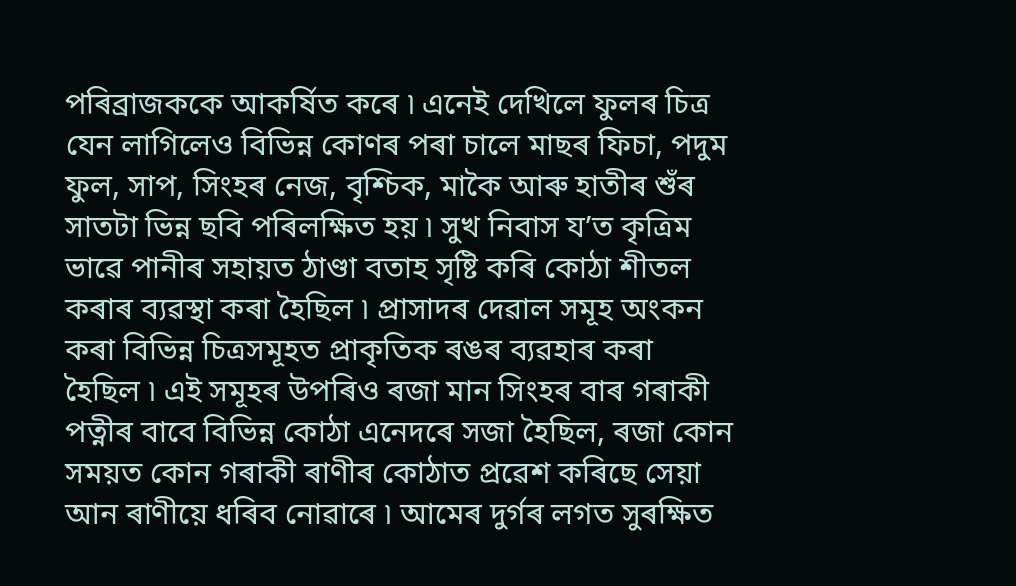পৰিব্ৰাজককে আকৰ্ষিত কৰে ৷ এনেই দেখিলে ফুলৰ চিত্ৰ  যেন লাগিলেও বিভিন্ন কোণৰ পৰা চালে মাছৰ ফিচা, পদুম ফুল, সাপ, সিংহৰ নেজ, বৃশ্চিক, মাকৈ আৰু হাতীৰ শুঁৰ সাতটা ভিন্ন ছবি পৰিলক্ষিত হয় ৷ সুখ নিবাস য’ত কৃত্ৰিম ভাৱে পানীৰ সহায়ত ঠাণ্ডা বতাহ সৃষ্টি কৰি কোঠা শীতল কৰাৰ ব্যৱস্থা কৰা হৈছিল ৷ প্ৰাসাদৰ দেৱাল সমূহ অংকন কৰা বিভিন্ন চিত্ৰসমূহত প্ৰাকৃতিক ৰঙৰ ব্যৱহাৰ কৰা হৈছিল ৷ এই সমূহৰ উপৰিও ৰজা মান সিংহৰ বাৰ গৰাকী পত্নীৰ বাবে বিভিন্ন কোঠা এনেদৰে সজা হৈছিল, ৰজা কোন সময়ত কোন গৰাকী ৰাণীৰ কোঠাত প্ৰৱেশ কৰিছে সেয়া আন ৰাণীয়ে ধৰিব নোৱাৰে ৷ আমেৰ দুৰ্গৰ লগত সুৰক্ষিত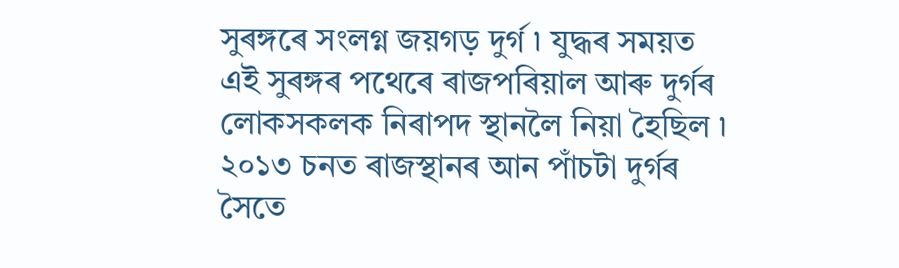সুৰঙ্গৰে সংলগ্ন জয়গড় দুৰ্গ ৷ যুদ্ধৰ সময়ত এই সুৰঙ্গৰ পথেৰে ৰাজপৰিয়াল আৰু দুৰ্গৰ লোকসকলক নিৰাপদ স্থানলৈ নিয়া হৈছিল ৷ ২০১৩ চনত ৰাজস্থানৰ আন পাঁচটা দুৰ্গৰ সৈতে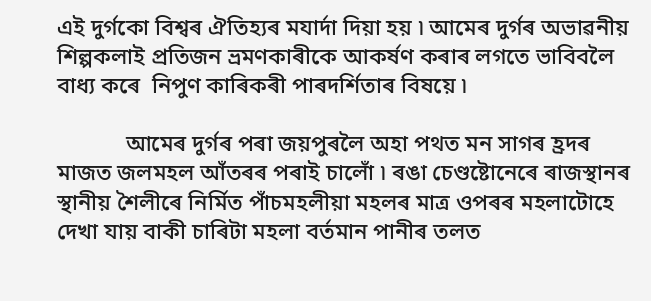এই দুৰ্গকো বিশ্বৰ ঐতিহ্যৰ মযাৰ্দা দিয়া হয় ৷ আমেৰ দুৰ্গৰ অভাৱনীয়  শিল্পকলাই প্ৰতিজন ভ্ৰমণকাৰীকে আকৰ্ষণ কৰাৰ লগতে ভাবিবলৈ বাধ্য কৰে  নিপুণ কাৰিকৰী পাৰদৰ্শিতাৰ বিষয়ে ৷

            আমেৰ দুৰ্গৰ পৰা জয়পুৰলৈ অহা পথত মন সাগৰ হ্ৰদৰ মাজত জলমহল আঁতৰৰ পৰাই চালোঁ ৷ ৰঙা চেণ্ডষ্টোনেৰে ৰাজস্থানৰ স্থানীয় শৈলীৰে নিৰ্মিত পাঁচমহলীয়া মহলৰ মাত্ৰ ওপৰৰ মহলাটোহে দেখা যায় বাকী চাৰিটা মহলা বৰ্তমান পানীৰ তলত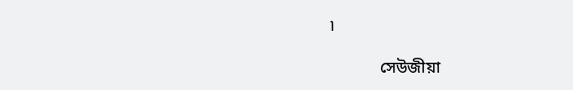৷

            সেউজীয়া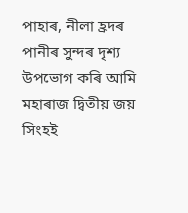পাহাৰ, নীলা হ্ৰদৰ পানীৰ সুন্দৰ দৃশ্য উপভোগ কৰি আমি মহাৰাজ দ্বিতীয় জয় সিংহই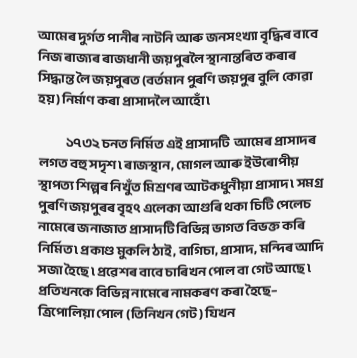আমেৰ দুৰ্গত পানীৰ নাটনি আৰু জনসংখ্যা বৃদ্ধিৰ বাবে নিজ ৰাজ্যৰ ৰাজধানী জয়পুৰলৈ স্থানান্তৰিত কৰাৰ সিদ্ধান্ত লৈ জয়পুৰত (বৰ্তমান পুৰণি জয়পুৰ বুলি কোৱা হয়) নিৰ্মাণ কৰা প্ৰাসাদলৈ আহোঁ ৷

             ১৭৩২ চনত নিৰ্মিত এই প্ৰাসাদটি  আমেৰ প্ৰাসাদৰ লগত বহু সদৃশ ৷ ৰাজস্থান, মোগল আৰু ইউৰোপীয় স্থাপত্য শিল্পৰ নিখুঁত মিশ্ৰণৰ আটকধুনীয়া প্ৰাসাদ ৷ সমগ্ৰ পুৰণি জয়পুৰৰ বৃহৎ এলেকা আগুৰি থকা চিটি পেলেচ নামেৰে জনাজাত প্ৰাসাদটি বিভিন্ন ভাগত বিভক্ত কৰি নিৰ্মিত ৷ প্ৰকাণ্ড মুকলি ঠাই, বাগিচা, প্ৰাসাদ, মন্দিৰ আদি সজা হৈছে ৷ প্ৰৱেশৰ বাবে চাৰিখন পোল বা গেট আছে ৷ প্ৰতিখনকে বিভিন্ন নামেৰে নামকৰণ কৰা হৈছে–  ত্ৰিপোলিয়া পোল (তিনিখন গেট) যিখন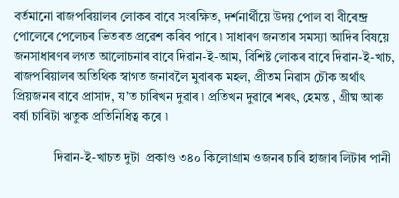বৰ্তমানো ৰাজপৰিয়ালৰ লোকৰ বাবে সংৰক্ষিত, দৰ্শনাৰ্থীয়ে উদয় পোল বা বীৰেন্দ্ৰ পোলেৰে পেলেচৰ ভিতৰত প্ৰৱেশ কৰিব পাৰে ৷ সাধাৰণ জনতাৰ সমস্যা আদিৰ বিষয়ে জনসাধাৰণৰ লগত আলোচনাৰ বাবে দিৱান-ই-আম, বিশিষ্ট লোকৰ বাবে দিৱান-ই-খাচ, ৰাজপৰিয়ালৰ অতিথিক স্বাগত জনাবলৈ মুবাৰক মহল, প্ৰীতম নিৱাস চৌক অৰ্থাৎ প্ৰিয়জনৰ বাবে প্ৰাসাদ, য’ত চাৰিখন দুৱাৰ ৷ প্ৰতিখন দুৱাৰে শৰৎ, হেমন্ত , গ্ৰীষ্ম আৰু বৰ্ষা চাৰিটা ঋতুক প্ৰতিনিধিত্ব কৰে ৷

             দিৱান-ই-খাচত দুটা  প্ৰকাণ্ড ৩৪০ কিলোগ্ৰাম ওজনৰ চাৰি হাজাৰ লিটাৰ পানী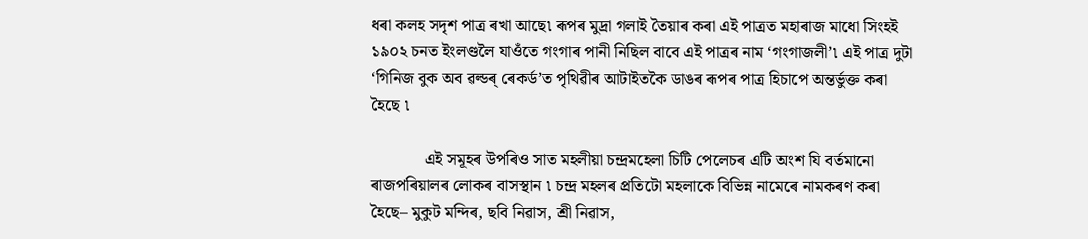ধৰা কলহ সদৃশ পাত্ৰ ৰখা আছে৷ ৰূপৰ মুদ্ৰা গলাই তৈয়াৰ কৰা এই পাত্ৰত মহাৰাজ মাধো সিংহই ১৯০২ চনত ইংলণ্ডলৈ যাওঁতে গংগাৰ পানী নিছিল বাবে এই পাত্ৰৰ নাম ‘গংগাজলী’৷ এই পাত্ৰ দুটা ‘গিনিজ বুক অব ৱল্ডৰ্ ৰেকৰ্ড’ত পৃথিৱীৰ আটাইতকৈ ডাঙৰ ৰূপৰ পাত্ৰ হিচাপে অন্তৰ্ভুক্ত কৰা হৈছে ৷

             এই সমূহৰ উপৰিও সাত মহলীয়া চন্দ্ৰমহেলা চিটি পেলেচৰ এটি অংশ যি বৰ্তমানো ৰাজপৰিয়ালৰ লোকৰ বাসস্থান ৷ চন্দ্ৰ মহলৰ প্ৰতিটো মহলাকে বিভিন্ন নামেৰে নামকৰণ কৰা হৈছে– মুকুট মন্দিৰ, ছবি নিৱাস, শ্ৰী নিৱাস,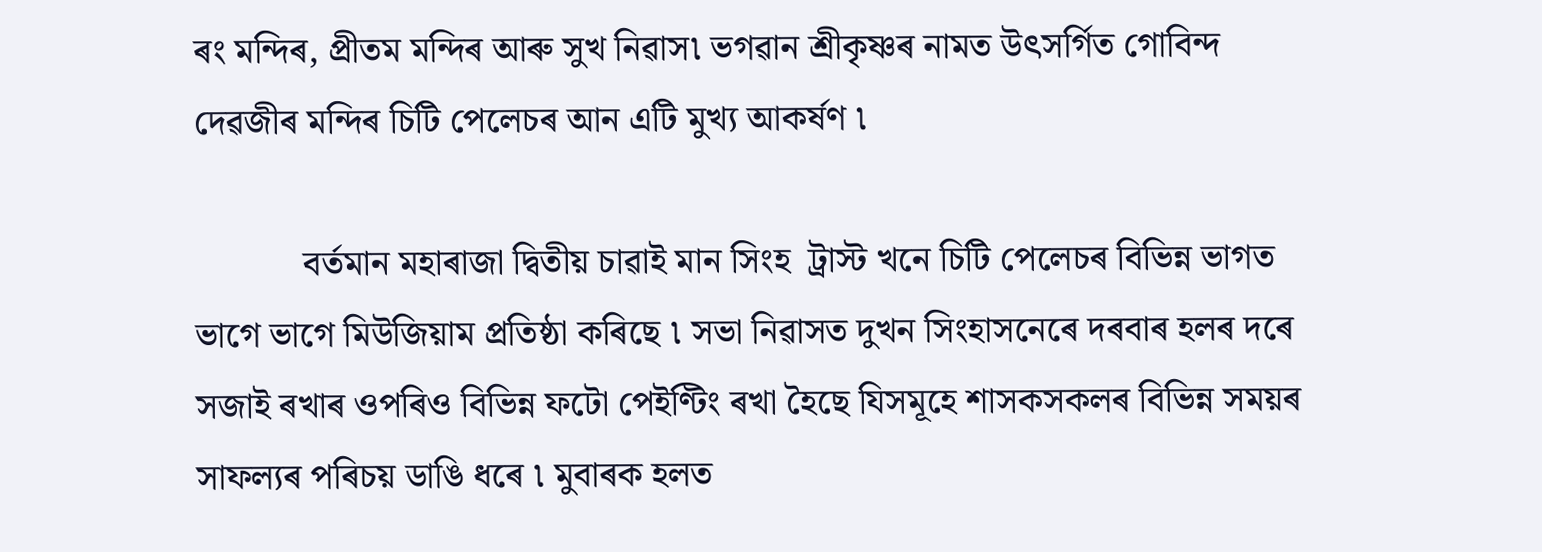ৰং মন্দিৰ, প্ৰীতম মন্দিৰ আৰু সুখ নিৱাস৷ ভগৱান শ্ৰীকৃষ্ণৰ নামত উৎসৰ্গিত গোবিন্দ দেৱজীৰ মন্দিৰ চিটি পেলেচৰ আন এটি মুখ্য আকৰ্ষণ ৷

            বৰ্তমান মহাৰাজা দ্বিতীয় চাৱাই মান সিংহ  ট্ৰাস্ট খনে চিটি পেলেচৰ বিভিন্ন ভাগত ভাগে ভাগে মিউজিয়াম প্ৰতিষ্ঠা কৰিছে ৷ সভা নিৱাসত দুখন সিংহাসনেৰে দৰবাৰ হলৰ দৰে সজাই ৰখাৰ ওপৰিও বিভিন্ন ফটো পেইণ্টিং ৰখা হৈছে যিসমূহে শাসকসকলৰ বিভিন্ন সময়ৰ সাফল্যৰ পৰিচয় ডাঙি ধৰে ৷ মুবাৰক হলত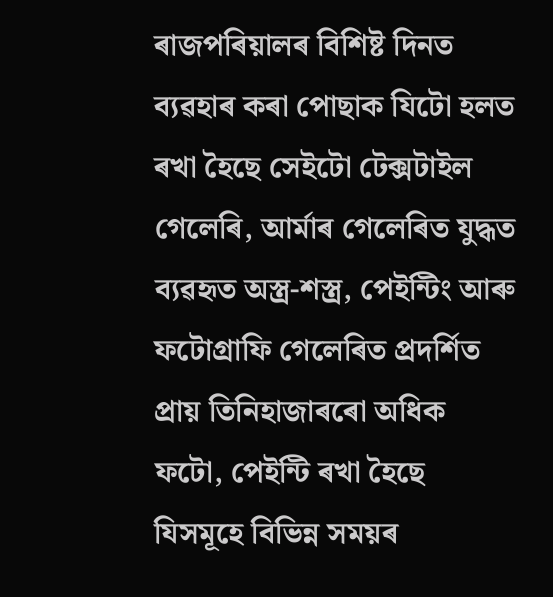ৰাজপৰিয়ালৰ বিশিষ্ট দিনত ব্যৱহাৰ কৰা পোছাক যিটো হলত ৰখা হৈছে সেইটো টেক্সটাইল গেলেৰি, আৰ্মাৰ গেলেৰিত যুদ্ধত ব্যৱহৃত অস্ত্ৰ-শস্ত্ৰ, পেইন্টিং আৰু ফটোগ্ৰাফি গেলেৰিত প্ৰদৰ্শিত প্ৰায় তিনিহাজাৰৰো অধিক ফটো, পেইন্টি ৰখা হৈছে যিসমূহে বিভিন্ন সময়ৰ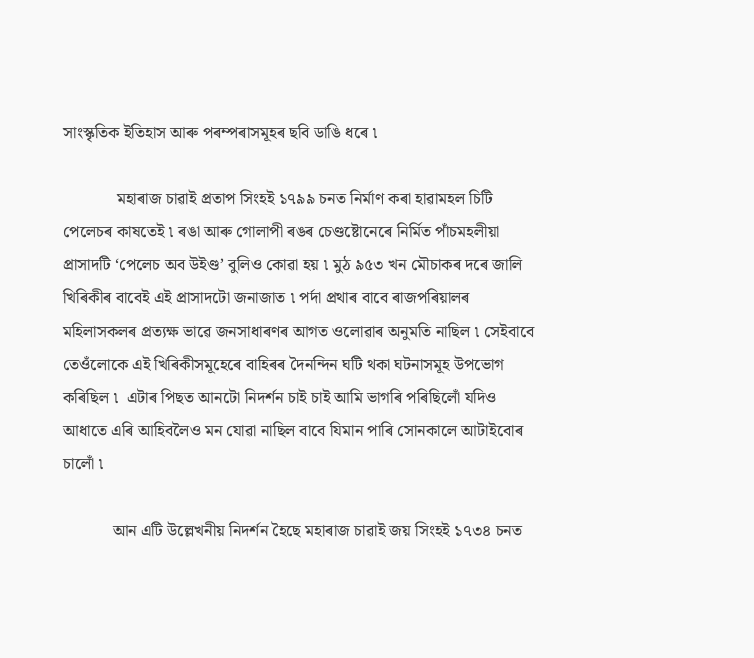সাংস্কৃতিক ইতিহাস আৰু পৰম্পৰাসমূহৰ ছবি ডাঙি ধৰে ৷

             মহাৰাজ চাৱাই প্ৰতাপ সিংহই ১৭৯৯ চনত নিৰ্মাণ কৰা হাৱামহল চিটি পেলেচৰ কাষতেই ৷ ৰঙা আৰু গোলাপী ৰঙৰ চেণ্ডষ্টোনেৰে নিৰ্মিত পাঁচমহলীয়া প্ৰাসাদটি ‘পেলেচ অব উইণ্ড’ বুলিও কোৱা হয় ৷ মুঠ ৯৫৩ খন মৌচাকৰ দৰে জালি খিৰিকীৰ বাবেই এই প্ৰাসাদটো জনাজাত ৷ পৰ্দা প্ৰথাৰ বাবে ৰাজপৰিয়ালৰ মহিলাসকলৰ প্ৰত্যক্ষ ভাৱে জনসাধাৰণৰ আগত ওলোৱাৰ অনুমতি নাছিল ৷ সেইবাবে তেওঁলোকে এই খিৰিকীসমূহেৰে বাহিৰৰ দৈনন্দিন ঘটি থকা ঘটনাসমূহ উপভোগ কৰিছিল ৷  এটাৰ পিছত আনটো নিদৰ্শন চাই চাই আমি ভাগৰি পৰিছিলোঁ যদিও আধাতে এৰি আহিবলৈও মন যোৱা নাছিল বাবে যিমান পাৰি সোনকালে আটাইবোৰ চালোঁ ৷

            আন এটি উল্লেখনীয় নিদৰ্শন হৈছে মহাৰাজ চাৱাই জয় সিংহই ১৭৩৪ চনত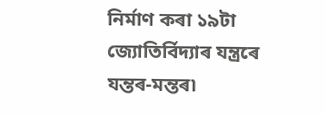নিৰ্মাণ কৰা ১৯টা জ্যোতিৰ্বিদ্যাৰ যন্ত্ৰৰে যন্তৰ-মন্তৰ৷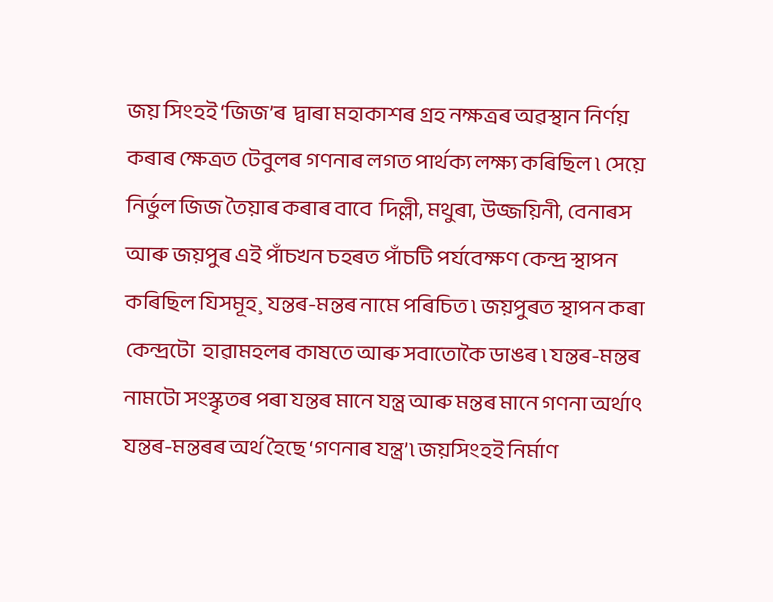জয় সিংহই ‘জিজ’ৰ  দ্বাৰা মহাকাশৰ গ্ৰহ নক্ষত্ৰৰ অৱস্থান নিৰ্ণয় কৰাৰ ক্ষেত্ৰত টেবুলৰ গণনাৰ লগত পাৰ্থক্য লক্ষ্য কৰিছিল ৷ সেয়ে নিৰ্ভুল জিজ তৈয়াৰ কৰাৰ বাবে  দিল্লী, মথুৰা, উজ্জয়িনী, বেনাৰস আৰু জয়পুৰ এই পাঁচখন চহৰত পাঁচটি পৰ্যবেক্ষণ কেন্দ্ৰ স্থাপন কৰিছিল যিসমূহ¸ যন্তৰ-মন্তৰ নামে পৰিচিত ৷ জয়পুৰত স্থাপন কৰা কেন্দ্ৰটো  হাৱামহলৰ কাষতে আৰু সবাতোকৈ ডাঙৰ ৷ যন্তৰ-মন্তৰ নামটো সংস্কৃতৰ পৰা যন্তৰ মানে যন্ত্ৰ আৰু মন্তৰ মানে গণনা অৰ্থাৎ যন্তৰ-মন্তৰৰ অৰ্থ হৈছে ‘গণনাৰ যন্ত্ৰ’৷ জয়সিংহই নিৰ্মাণ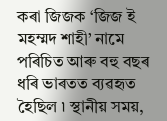কৰা জিজক ‘জিজ ই মহম্মদ শাহী’ নামে পৰিচিত আৰু বহু বছৰ ধৰি ভাৰতত ব্যৱহৃত হৈছিল ৷ স্থানীয় সময়,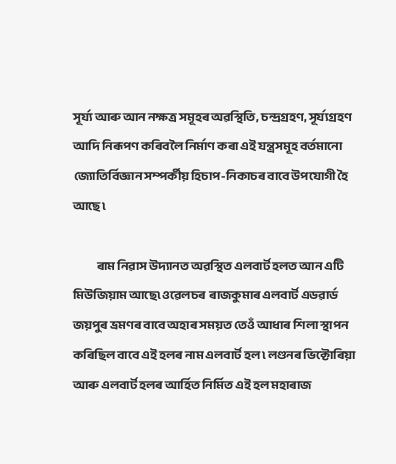সূৰ্য্য আৰু আন নক্ষত্ৰ সমূহৰ অৱস্থিতি, চন্দ্ৰগ্ৰহণ, সূৰ্য্যগ্ৰহণ আদি নিৰূপণ কৰিবলৈ নিৰ্মাণ কৰা এই যন্ত্ৰসমূহ বৰ্তমানো জ্যোতিৰ্বিজ্ঞান সম্পৰ্কীয় হিচাপ-নিকাচৰ বাবে উপযোগী হৈ আছে ৷

            ৰাম নিৱাস উদ্যানত অৱস্থিত এলবাৰ্ট হলত আন এটি মিউজিয়াম আছে৷ ওৱেলচৰ  ৰাজকুমাৰ এলবাৰ্ট এডৱাৰ্ড জয়পুৰ ভ্ৰমণৰ বাবে অহাৰ সময়ত তেওঁ আধাৰ শিলা স্থাপন কৰিছিল বাবে এই হলৰ নাম এলবাৰ্ট হল ৷ লণ্ডনৰ ভিক্টোৰিয়া আৰু এলবাৰ্ট হলৰ আৰ্হিত নিৰ্মিত এই হল মহাৰাজ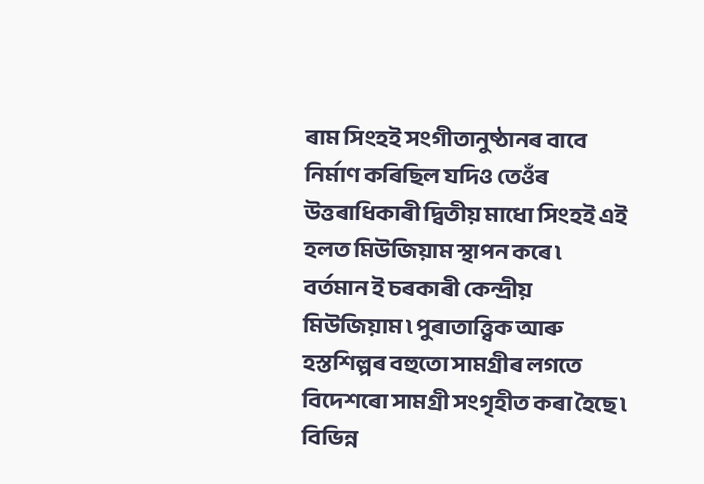ৰাম সিংহই সংগীতানুষ্ঠানৰ বাবে নিৰ্মাণ কৰিছিল যদিও তেওঁৰ উত্তৰাধিকাৰী দ্বিতীয় মাধো সিংহই এই হলত মিউজিয়াম স্থাপন কৰে ৷ বৰ্তমান ই চৰকাৰী কেন্দ্ৰীয় মিউজিয়াম ৷ পুৰাতাত্ত্বিক আৰু হস্তশিল্পৰ বহুতো সামগ্ৰীৰ লগতে বিদেশৰো সামগ্ৰী সংগৃহীত কৰা হৈছে ৷ বিভিন্ন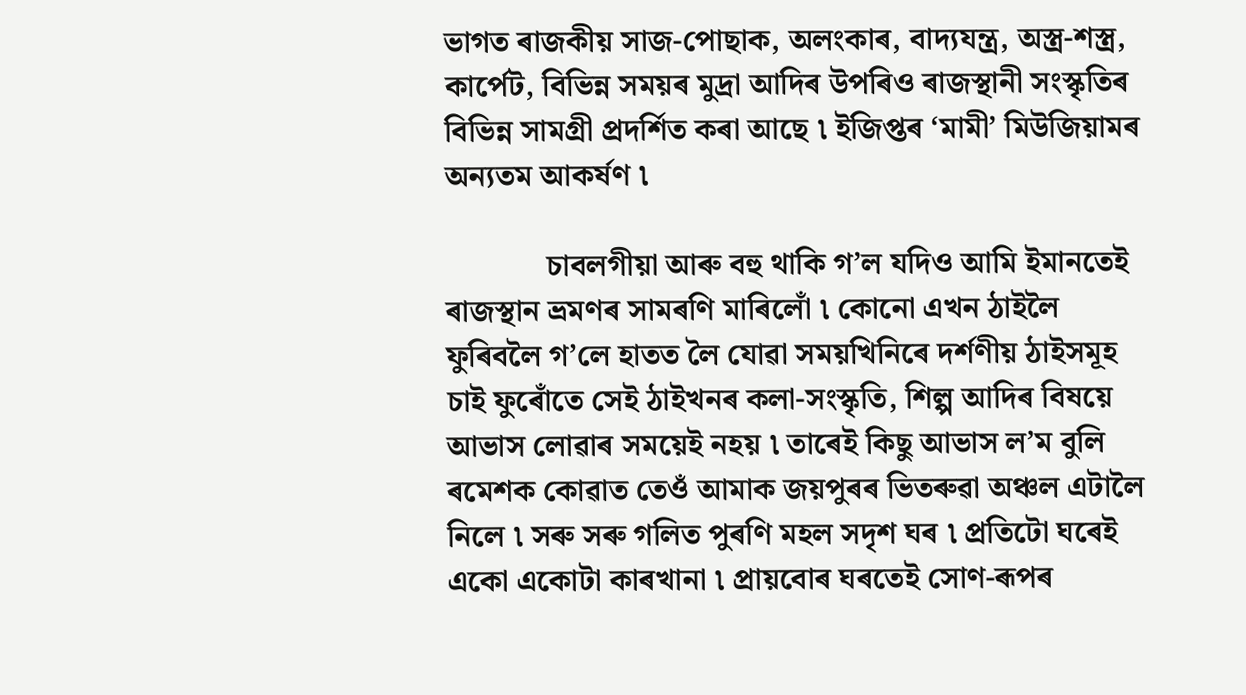ভাগত ৰাজকীয় সাজ-পোছাক, অলংকাৰ, বাদ্যযন্ত্ৰ, অস্ত্ৰ-শস্ত্ৰ, কাৰ্পেট, বিভিন্ন সময়ৰ মুদ্ৰা আদিৰ উপৰিও ৰাজস্থানী সংস্কৃতিৰ বিভিন্ন সামগ্ৰী প্ৰদৰ্শিত কৰা আছে ৷ ইজিপ্তৰ ‘মামী’ মিউজিয়ামৰ অন্যতম আকৰ্ষণ ৷

             চাবলগীয়া আৰু বহু থাকি গ’ল যদিও আমি ইমানতেই ৰাজস্থান ভ্ৰমণৰ সামৰণি মাৰিলোঁ ৷ কোনো এখন ঠাইলৈ ফুৰিবলৈ গ’লে হাতত লৈ যোৱা সময়খিনিৰে দৰ্শণীয় ঠাইসমূহ চাই ফুৰোঁতে সেই ঠাইখনৰ কলা-সংস্কৃতি, শিল্প আদিৰ বিষয়ে আভাস লোৱাৰ সময়েই নহয় ৷ তাৰেই কিছু আভাস ল’ম বুলি ৰমেশক কোৱাত তেওঁ আমাক জয়পুৰৰ ভিতৰুৱা অঞ্চল এটালৈ নিলে ৷ সৰু সৰু গলিত পুৰণি মহল সদৃশ ঘৰ ৷ প্ৰতিটো ঘৰেই একো একোটা কাৰখানা ৷ প্ৰায়বোৰ ঘৰতেই সোণ-ৰূপৰ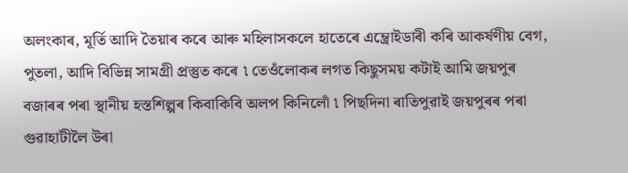অলংকাৰ, মূৰ্তি আদি তৈয়াৰ কৰে আৰু মহিলাসকলে হাতেৰে এম্ব্ৰোইডাৰী কৰি আকৰ্ষণীয় বেগ, পুতলা, আদি বিভিন্ন সামগ্ৰী প্ৰস্তুত কৰে ৷ তেওঁলোকৰ লগত কিছুসময় কটাই আমি জয়পুৰ  বজাৰৰ পৰা স্থানীয় হস্তশিল্পৰ কিবাকিবি অলপ কিনিলোঁ ৷ পিছদিনা ৰাতিপুৱাই জয়পুৰৰ পৰা গুৱাহাটীলৈ উৰা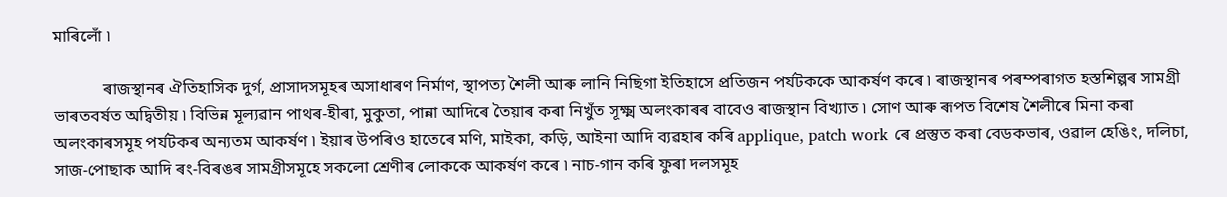মাৰিলোঁ ৷

            ৰাজস্থানৰ ঐতিহাসিক দুৰ্গ, প্ৰাসাদসমূহৰ অসাধাৰণ নিৰ্মাণ, স্থাপত্য শৈলী আৰু লানি নিছিগা ইতিহাসে প্ৰতিজন পৰ্যটককে আকৰ্ষণ কৰে ৷ ৰাজস্থানৰ পৰম্পৰাগত হস্তশিল্পৰ সামগ্ৰী ভাৰতবৰ্ষত অদ্বিতীয় ৷ বিভিন্ন মূল্যৱান পাথৰ-হীৰা, মুকুতা, পান্না আদিৰে তৈয়াৰ কৰা নিখুঁত সূক্ষ্ম অলংকাৰৰ বাবেও ৰাজস্থান বিখ্যাত ৷ সোণ আৰু ৰূপত বিশেষ শৈলীৰে মিনা কৰা অলংকাৰসমূহ পৰ্যটকৰ অন্যতম আকৰ্ষণ ৷ ইয়াৰ উপৰিও হাতেৰে মণি, মাইকা, কড়ি, আইনা আদি ব্যৱহাৰ কৰি applique, patch work ৰে প্ৰস্তুত কৰা বেডকভাৰ, ওৱাল হেঙিং, দলিচা, সাজ-পোছাক আদি ৰং-বিৰঙৰ সামগ্ৰীসমূহে সকলো শ্ৰেণীৰ লোককে আকৰ্ষণ কৰে ৷ নাচ-গান কৰি ফুৰা দলসমূহ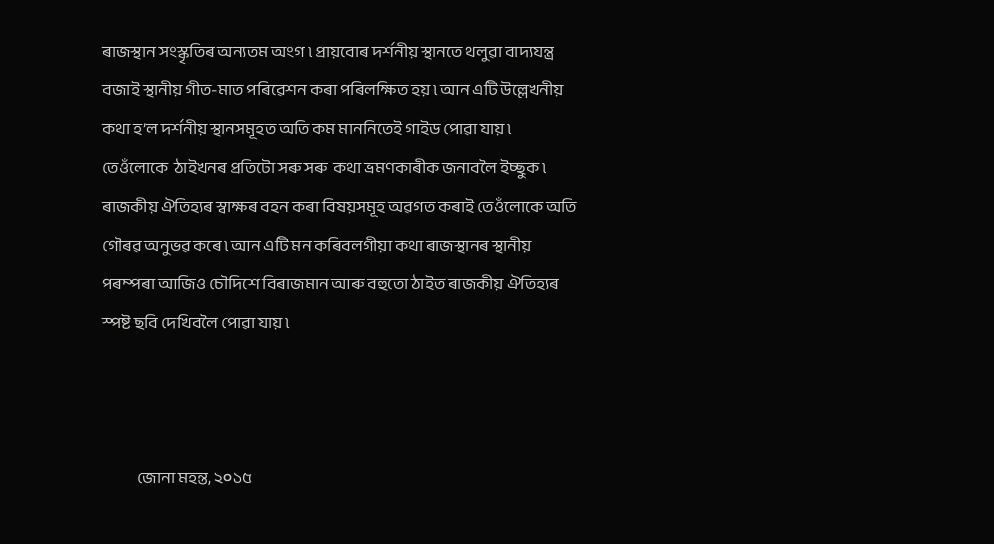ৰাজস্থান সংস্কৃতিৰ অন্যতম অংগ ৷ প্ৰায়বোৰ দৰ্শনীয় স্থানতে থলুৱা বাদ্যযন্ত্ৰ বজাই স্থানীয় গীত-মাত পৰিৱেশন কৰা পৰিলক্ষিত হয় ৷ আন এটি উল্লেখনীয় কথা হ’ল দৰ্শনীয় স্থানসমূহত অতি কম মাননিতেই গাইড পোৱা যায় ৷ তেওঁলোকে  ঠাইখনৰ প্ৰতিটো সৰু সৰু  কথা ভ্ৰমণকাৰীক জনাবলৈ ইচ্ছুক ৷ ৰাজকীয় ঐতিহ্যৰ স্বাক্ষৰ বহন কৰা বিষয়সমূহ অৱগত কৰাই তেওঁলোকে অতি গৌৰৱ অনুভৱ কৰে ৷ আন এটি মন কৰিবলগীয়া কথা ৰাজস্থানৰ স্থানীয় পৰম্পৰা আজিও চৌদিশে বিৰাজমান আৰু বহুতো ঠাইত ৰাজকীয় ঐতিহ্যৰ স্পষ্ট ছবি দেখিবলৈ পোৱা যায় ৷



            জোনা মহন্ত, ২੦১৫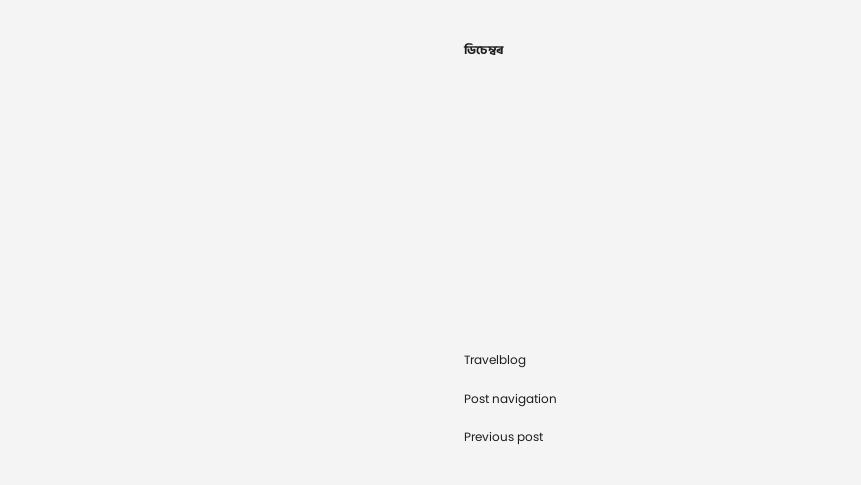ডিচেম্বৰ















Travelblog

Post navigation

Previous post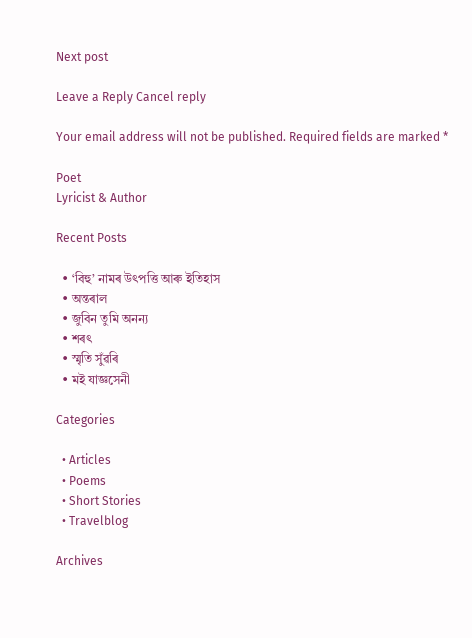Next post

Leave a Reply Cancel reply

Your email address will not be published. Required fields are marked *

Poet
Lyricist & Author

Recent Posts

  • ‘বিহু’ নামৰ উৎপত্তি আৰু ইতিহাস
  • অন্তৰাল
  • জুবিন তুমি অন‍ন‍্য
  • শৰৎ
  • স্মৃতি সুঁৱৰি
  • মই যাজ্ঞসেনী

Categories

  • Articles
  • Poems
  • Short Stories
  • Travelblog

Archives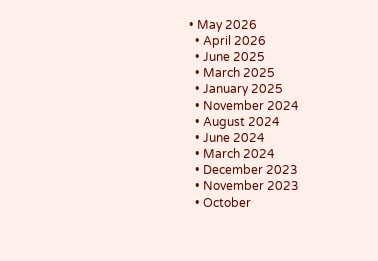• May 2026
  • April 2026
  • June 2025
  • March 2025
  • January 2025
  • November 2024
  • August 2024
  • June 2024
  • March 2024
  • December 2023
  • November 2023
  • October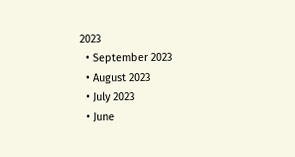2023
  • September 2023
  • August 2023
  • July 2023
  • June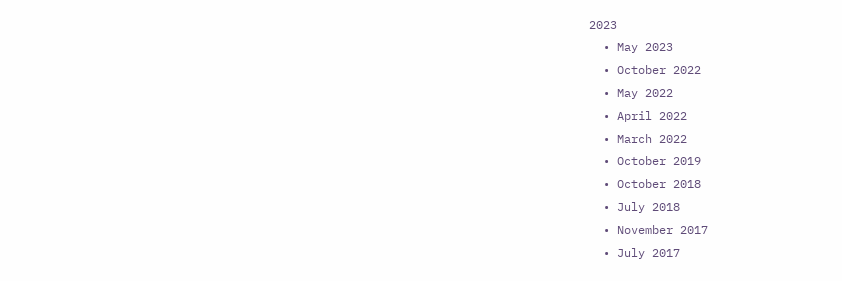2023
  • May 2023
  • October 2022
  • May 2022
  • April 2022
  • March 2022
  • October 2019
  • October 2018
  • July 2018
  • November 2017
  • July 2017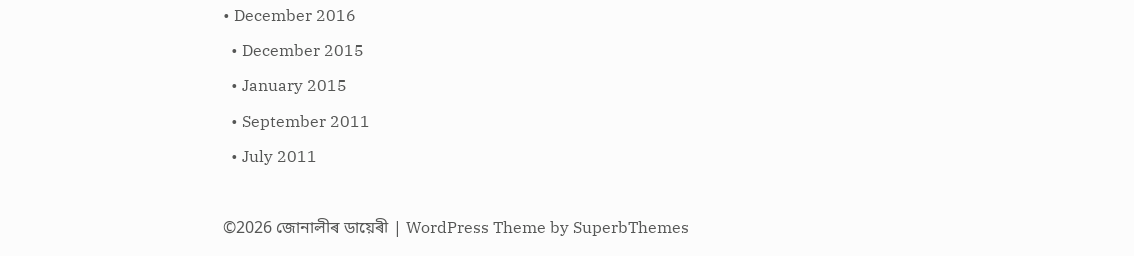• December 2016
  • December 2015
  • January 2015
  • September 2011
  • July 2011

©2026 জোনালীৰ ডায়েৰী | WordPress Theme by SuperbThemes